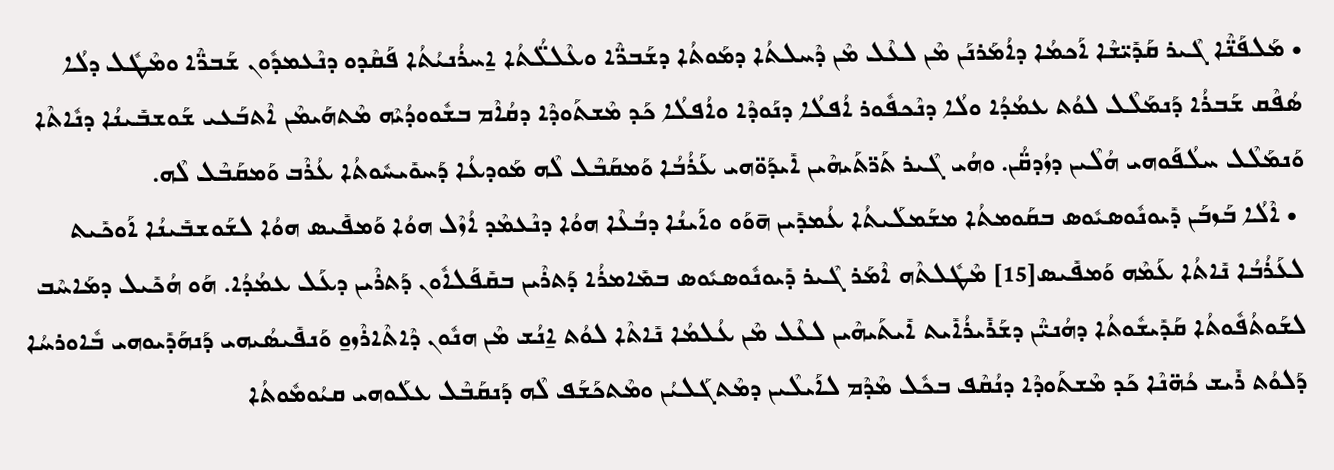• ܡܰܠܦܰܢ̈ܶܐ ܓܶܝܪ ܩܰܕܺܝ̈ܫܶܐ ܐܰܟܡܳܐ ܕܐܳܡܰܪܢܰܢ ܡܶܢ ܠܥܶܠ ܡܶܢ ܕܶܚܠܬܳܐ ܕܡܰܘܬܳܐ ܕܫܰܒܪ̈ܶܐ ܘܥܶܠܠ̈ܳܬܳܐ ܐ̱ܚܪܳܢܝܳܬܳܐ ܦܰܩܶܕܘ ܕܢܶܥܡܕܽܘܢ ܫܰܒܪ̈ܶܐ ܘܡܶܛܽܠ ܕܠܳܐ ܣܳܦܶܩ ܫܰܒܪܳܐ ܕܰܢܡܰܠܶܠ ܠܘܳܬ ܥܡܳܕܳܐ ܘܠܳܐ ܕܢܶܟܦܽܘܪ ܐܳܦܠܳܐ ܕܢܰܘܕܶܐ ܘܐܳܦܠܳܐ ܟܰܕ ܡܶܫܬܰܘܕܶܐ ܕܩܳܐܶܡ ܒܫܽܘܘܕܳܝܶܗ ܡܶܬܗܰܝܡܶܢ ܐܶܬܒܰܥܝ ܫܰܘܫܒܺܝܢܳܐ ܕܢܽܐܬܶܐ ܘܰܢܡܰܠܶܠ ܚܠܳܦܰܘܗܝ ܗܳܠܶܝܢ ܕܙܳܕܩ̈ܳܢ. ܘܗܳܝ ܓܶܝܪ ܬܰܪ̈ܬܰܝܗܶܝܢ ܐܺܝܕܰܘ̈ܗܝ ܥܰܪܳܒܳܐ ܘܰܡܩܰܒܶܠ ܠܶܗ ܡܰܘܕܥܳܐ ܕܰܚܘܺܝܚܽܘܬܳܐ ܥܳܪܶܒ ܘܰܡܩܰܒܶܠ ܠܶܗ.
 • ܐܶܠܳܐ ܒܰܙܒܰܢ ܕܺܝܘܢܽܘܣܝܽܘܣ ܒܩܰܘܡܬܳܐ ܡܫܰܡܠܰܝܬܳܐ ܥܳܡܕܺܝܢ ܗ̄ܘܰܘ ܘܐܰܝܢܳܐ ܕܒܳܥܶܐ ܗܘܳܐ ܕܢܶܥܡܶܕ ܐܳܙܶܠ ܗܘܳܐ ܘܰܡܦܺܝܣ ܗܘܳܐ ܠܫܰܘܫܒܺܝܢܳܐ ܐܰܘܟܺܝܬ ܠܥܰܪܳܒܳܐ ܢܺܐܬܳܐ ܥܰܡܶܗ ܘܰܡܦܺܝܣ[15] ܡܶܛܽܠܬܶܗ ܐܶܡܰܪ ܓܶܝܪ ܕܺܝܘܢܽܘܣܝܽܘܣ ܒܡܺܐܡܪܳܐ ܕܰܬܪܶܝܢ ܒܩܺܦܰܠܐܽܘܢ ܕܰܬܪܶܝܢ ܕܥܰܠ ܥܡܳܕܳܐ. ܗܰܘ ܗܳܟܺܝܠ ܕܡܰܐܚܶܒ ܠܫܰܘܬܳܦܽܘܬܳܐ ܩܰܕܺܝܫܽܘܬܳܐ ܕܗܳܢܝ̈ܶܢ ܕܫܰܪܺܝܪܳܐܺܝܬ ܐܺܝܬܰܝܗܶܝܢ ܠܥܶܠ ܡܶܢ ܥܳܠܡܳܐ ܢܺܐܬܶܐ ܠܘܳܬ ܐ̱ܢܳܫ ܡܶܢ ܗܢܽܘܢ ܕܶܐܬܶܐܪܶܙܘ̱ ܘܰܢܦܺܝܣܳܝܗܝ ܕܰܢܗܰܕܺܝܘܗܝ ܒܽܐܘܪܚܳܐ ܕܰܠܘܳܬ ܪܺܝܫ ܟܳܗ̈ܢܶܐ ܟܰܕ ܡܶܫܬܰܘܕܶܐ ܕܢܳܩܶܦ ܒܟܽܠ ܡܶܕܶܡ ܠܐܰܝܠܶܝܢ ܕܡܶܬܓܰܠܝܳܢ ܘܡܶܬܟܰܫܰܦ ܠܶܗ ܕܰܢܩܰܒܶܠ ܥܠܰܘܗܝ ܩܝܳܘܡܽܘܬܳܐ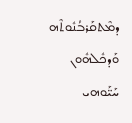ܕܡܶܬܩܰܪܒܳܢܽܘܬܶܗ ܘܰܕܟܽܠܗܽܘܢ ܚܰܝ̈ܰܘܗܝ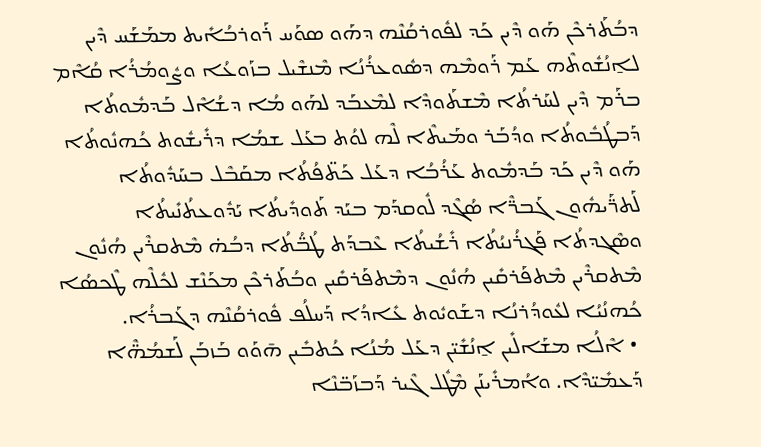ܕܒܳܬܰܪܟܶܢ ܗܰܘ ܕܶܝܢ ܟܰܕ ܠܦܽܘܪܩܳܢܶܗ ܕܗܰܘ ܣܘܰܚ ܪܰܘܪܒܳܐܺܝܬ ܡܡܰܫܰܚ ܕܶܝܢ ܠܐ̱ܢܳܫܽܘܬܶܗ ܥܰܡ ܪܰܘܡܶܗ ܕܣܽܘܥܪܳܢܳܐ ܡܶܢܫܶܝܠ ܒܙܰܘܥܳܐ ܘܨܽܘܡܳܪܳܐ ܩܳܐܶܡ ܒܪܰܡ ܕܶܝܢ ܠܚܰܪܬܳܐ ܡܶܫܬܰܘܕܶܐ ܠܡܶܥܒܰܕ ܠܗܰܘ ܡܳܐ ܕܫܳܐܶܠ ܒܰܕܡܽܘܬܳܐ ܕܰܒܛܳܒܽܘܬܳܐ ܘܕܳܒܰܪ ܘܡܰܝܬܶܐ ܠܶܗ ܠܘܳܬ ܒܥܰܠ ܫܡܳܐ ܕܪܺܝܫܽܘܬ ܟܳܗܢܽܘܬܳܐ ܗܰܘ ܕܶܝܢ ܟܰܕ ܒܰܕܡܽܘܬ ܥܰܪܳܒܳܐ ܕܥܰܠ ܟܰܬ̈ܦܳܬܳܐ ܡܩܰܒܶܠ ܒܚܰܕܽܘܬܳܐ ܠܰܬܪ̈ܰܝܗܽܘܢ ܓܰܒܪ̈ܶܐ ܣܳܓܶܕ ܠܽܘܩܕܰܡ ܒܝܰܕ ܬܰܘܕܺܝܬܳܐ ܝܰܕܽܘܥܬܳܢܺܝܬܳܐ ܘܣܶܓܕܬܳܐ ܦܰܓܪܳܢܝܳܬܳܐ ܪܺܫܳܝܬܳܐ ܥܶܒܕܰܬ ܛܳܒ̈ܳܬܳܐ ܕܒܳܗ̇ ܡܶܬܩܪܶܝܢ ܗܳܢܽܘܢ ܡܶܬܩܪܶܝܢ ܡܶܬܦܰܪܩܺܝܢ ܗܳܢܽܘܢ ܕܡܶܬܦܰܪܩܺܝܢ ܘܒܳܬܰܪܟܶܢ ܡܟܰܢܶܫ ܠܟܽܠܶܗ ܛܶܟܣܳܐ ܟܳܗܢܳܝܳܐ ܠܥܽܘܕܳܪܢܳܐ ܕܫܰܘܝܽܘܬ ܥܺܐܕܳܐ ܕܰܚܠܳܦ ܦܽܘܪܩܳܢܶܗ ܕܓܰܒܪܳܐ.
 • ܐܶܠܳܐ ܡܫܰܐܠܺܝܢ ܐ̱ܢܳܫܺܝ̈ܢ ܕܥܰܠ ܡܳܢܳܐ ܟܳܬܒܺܝܢ ܗ̄ܘܰܘ ܒܰܙܒܰܢ ܠܰܫܡܳܗ̈ܶܐ ܕܰܥܡܺܝ̈ܕܶܐ. ܘܐܳܡܪܺܝܢܰܢ ܡܶܛܽܠ ܓܶܝܪ ܕܰܒܙܰܒ̈ܢܶܐ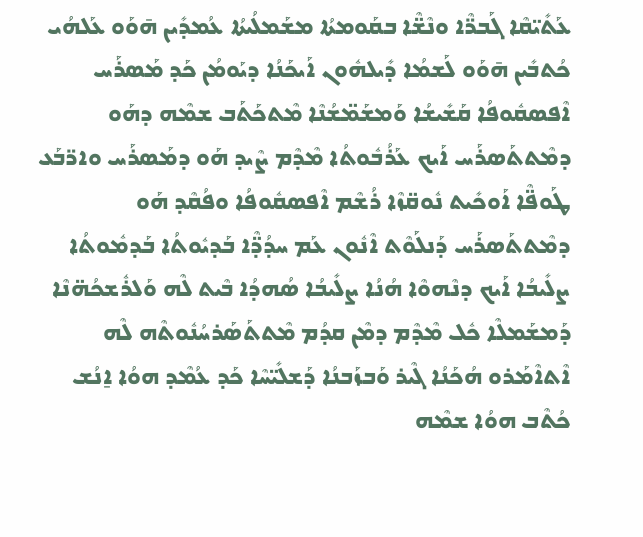ܥܰܬܺܝ̈ܩܶܐ ܓܰܒܪ̈ܶܐ ܘܢܶܫ̈ܶܐ ܒܩܰܘܡܬܳܐ ܡܫܰܡܠܳܝܬܳܐ ܥܳܡܕܺܝܢ ܗ̄ܘܰܘ ܥܰܠܗܳܝ ܟܳܬܒܺܝܢ ܗ̄ܘܰܘ ܠܰܫܡܳܐ ܕܺܝܠܗܽܘܢ ܐܰܝܟܰܢܳܐ ܕܝܰܘܡܳܢ ܟܰܕ ܡܰܣܪܰܚ ܐܶܦܣܩܽܘܦܳܐ ܩܰܫܺܝܫܳܐ ܘܰܡܫܰܡ̈ܫܳܢܶܐ ܡܶܬܟܰܬܰܒ ܫܡܶܗ ܕܗܰܘ ܕܡܶܬܬܰܣܪܰܚ ܐܰܝܟ ܥܰܪܳܒܽܘܬܳܐ ܡܶܕܶܡ ܨܶܝܕ ܗܰܘ ܕܡܰܣܪܰܚ ܘܐܪ̈ܒܰܥ ܛܰܘܦ̈ܶܐ ܐܰܘܟܺܝܬ ܢܽܘܩ̈ܙܶܐ ܪܳܫܶܡ ܐܶܦܣܩܽܘܦܳܐ ܘܦܳܩܶܕ ܗܰܘ ܕܡܶܬܬܰܣܪܰܚ ܕܰܢܠܰܘܶܬ ܐܶܢܽܘܢ ܥܰܡ ܚܕܳܕ̈ܶܐ ܒܰܕܝܽܘܬܳܐ ܒܰܕܡܽܘܬܳܐ ܨܠܺܝܒܳܐ ܐܰܝܟ ܕܢܶܗܘܶܐ ܗܳܢܳܐ ܨܠܺܝܒܳܐ ܣܳܗܕܳܐ ܒܶܝܬ ܠܶܗ ܘܰܠܪܽܫܟܳܗ̈ܢܶܐ ܕܰܡܫܰܡܠܶܐ ܟܽܠ ܡܶܕܶܡ ܕܡܶܢ ܩܕܳܡ ܡܶܬܬܰܣܰܪܚܳܢܽܘܬܶܗ ܠܶܗ ܐܶܬܐܶܡܰܪܘ ܗܳܟܰܢܳܐ ܓܶܝܪ ܘܰܒܙܰܒܢܳܐ ܕܰܫܠܺܝ̈ܚܶܐ ܟܰܕ ܥܳܡܶܕ ܗܘܳܐ ܐ̱ܢܳܫ ܟܳܬܶܒ ܗܘܳܐ ܫܡܶܗ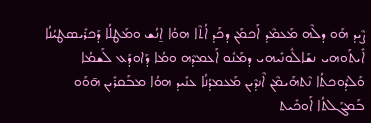ܨܶܝܕ ܗܰܘ ܕܠܶܗ ܡܰܥܡܶܕ ܐܰܟܡܰܢ ܕܟܰܕ ܐܳܬܶܐ ܗܘܳܐ ܐ̱ܢܳܫ ܘܡܰܛܠܳܐ ܕܰܟܪܺܝܣܛܝܳܢܳܐ ܐܺܝܬܰܘܗܝ ܢܫܰܐܠܽܘܢܺܝܗܝ ܕܡܰܢܽܘ ܐܰܥܡܕܶܗ ܘܡܳܐ ܕܰܐܘܕܰܥ ܠܰܫܡܳܐ ܘܰܠܕܽܘܟܬܳܐ ܢܶܬܗܰܝܡܶܢ ܐܶܢܕܶܝܢ ܡܰܥܡܕܳܢܳܐ ܥܢܺܝܕ ܗܘܳܐ ܡܒܰܩܪܺܝܢ ܗ̄ܘܰܘ ܒܰܡܓܰܠܬܳܐ ܐܰܘܟܺܝܬ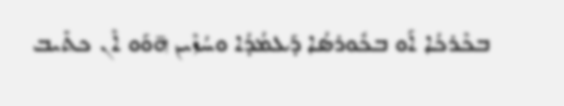ܒܟܶܪܟܳܐ ܐܰܘ ܒܟܽܘܪܣܳܐ ܕܰܥܡܳܕܳܐ ܘܚܳܙܶܝܢ ܗ̄ܘܰܘ ܐܶܢ ܟܬܺܝܒ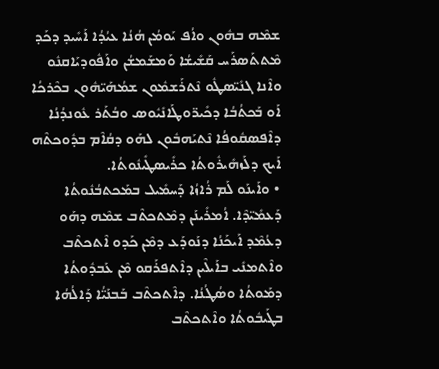ܫܡܶܗ ܒܗܽܘܢ ܘܐܳܦ ܝܰܘܡܳܢ ܗܳܢܳܐ ܥܝܳܕܳܐ ܐܰܚܺܝܕ ܕܟܰܕ ܡܶܬܬܰܣܪܰܚ ܩܰܫܺܝܫܳܐ ܘܰܡܫܰܡܫܳܢ ܘܐܰܦܽܘܕܝܰܐܩܢܽܘ ܘܐܶܢܐ ܓܢܺܝ̈ܣܛܽܘ ܢܶܬܪܰܫܡܽܘܢ ܫܡܳܗܰܝ̈ܗܽܘܢ ܒܟܶܪܟܳܐ ܐܰܘ ܒܰܟܬܳܒܳܐ ܕܟܺܝܪ̈ܘܛܰܐܢܺܝܽܘܣ ܘܒܳܬܰܪ ܥܽܘܢܕܳܢܳܐ ܕܐܶܦܣܩܽܘܦܳܐ ܢܶܬܝܰܗܒܽܘܢ ܠܗܰܘ ܕܩܳܐܶܡ ܒܕܽܘܟܬܶܗ ܐܰܝܟ ܕܠܰܙܗܺܝܪܽܘܬܳܐ ܟܪܺܝܣܛܺܝܢܽܘܬܳܐ.
 • ܘܐܰܝܢܰܘ ܠܰܡ ܪܳܐܙܳܐ ܕܰܚܡܺܝܠ ܒܡܰܟܬܒܳܢܽܘܬܳܐ ܕܰܥܡܺܝ̈ܕܶܐ. ܐܳܡܪܺܝܢܰܢ ܕܡܶܬܟܬܶܒ ܫܡܶܗ ܕܗܰܘ ܕܥܳܡܶܕ ܐܰܝܟܰܢܳܐ ܕܢܰܘܕܰܥ ܕܡܶܢ ܟܰܕܘ ܐܶܬܟܬܶܒ ܘܐܶܬܡܢܺܝ ܒܐܰܝܠܶܝܢ ܕܐܶܬܦܪܰܩܘ ܡܶܢ ܥܰܒܕܽܘܬܳܐ ܕܡܰܘܬܳܐ ܘܣܳܛܳܢܳܐ. ܕܐܶܬܟܬܶܒ ܒܰܒܢܰܝ̈ܳܐ ܕܰܐܠܳܗܳܐ ܒܛܰܝܒܽܘܬܳܐ ܘܐܶܬܟܬܶܒ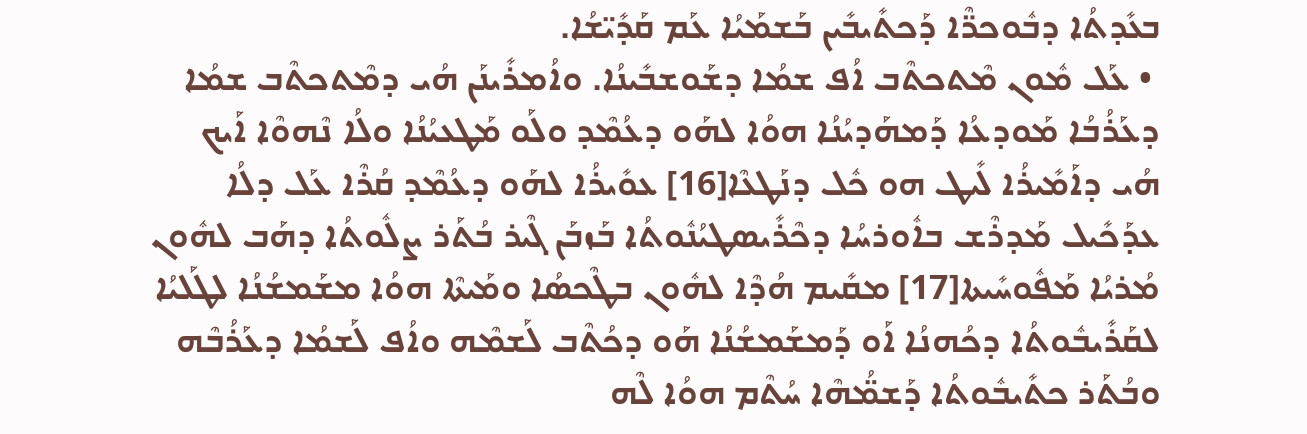ܒܥܺܕܬܳܐ ܕܒܽܘܟܪ̈ܶܐ ܕܰܟܬܺܝܒܺܝܢ ܒܰܫܡܰܝܳܐ ܥܰܡ ܩܰܕܺܝ̈ܫܳܐ.
 • ܥܰܠ ܡܽܘܢ ܡܶܬܟܬܶܒ ܐܳܦ ܫܡܳܐ ܕܫܰܘܫܒܺܝܢܳܐ. ܘܐܳܡܪܺܝܢܰܢ ܗܳܝ ܕܡܶܬܟܬܶܒ ܫܡܳܐ ܕܥܰܪܳܒܳܐ ܡܰܘܕܥܳܐ ܕܰܡܗܰܕܝܳܢܳܐ ܗܘܳܐ ܠܗܰܘ ܕܥܳܡܶܕ ܘܠܰܘ ܡܰܛܥܝܳܢܳܐ ܘܠܳܐ ܢܶܗܘܶܐ ܐܰܝܟ ܗܳܝ ܕܐܰܡܺܝܪܳܐ ܠܺܝܛ ܗܘ ܟܽܠ ܕܢܰܛܥܶܐ[16] ܥܘܺܝܪܳܐ ܠܗܰܘ ܕܥܳܡܶܕ ܩܳܪܶܐ ܥܰܠ ܕܠܳܐ ܥܕܰܟܺܝܠ ܡܰܕܪܶܫ ܒܐܽܘܪܚܳܐ ܕܟܶܪܺܝܣܛܝܳܢܽܘܬܳܐ ܒܰܙܒܰܢ ܓܶܝܪ ܒܳܬܰܪ ܨܠܽܘܬܳܐ ܕܗܰܒ ܠܗܽܘܢ ܡܳܪܝܳܐ ܡܰܦܽܘܚܺܝܬܐ[17] ܡܩܺܝܡ ܗܳܕܶܐ ܠܗܽܘܢ ܒܛܶܟܣܳܐ ܘܡܰܝܬܶܐ ܗܘܳܐ ܡܫܰܡܫܳܢܳܐ ܠܛܰܠܝܳܐ ܠܩܰܪܺܝܒܽܘܬܳܐ ܕܟܳܗܢܳܐ ܐܰܘ ܕܰܡܫܰܡܫܳܢܳܐ ܗܰܘ ܕܟܳܬܶܒ ܠܰܫܡܶܗ ܘܐܳܦ ܠܰܫܡܳܐ ܕܥܰܪܳܒܶܗ ܘܒܳܬܰܪ ܟܬܺܝܒܽܘܬܳܐ ܕܰܫܡ̈ܳܗܶܐ ܚܳܬܶܡ ܗܘܳܐ ܠܶܗ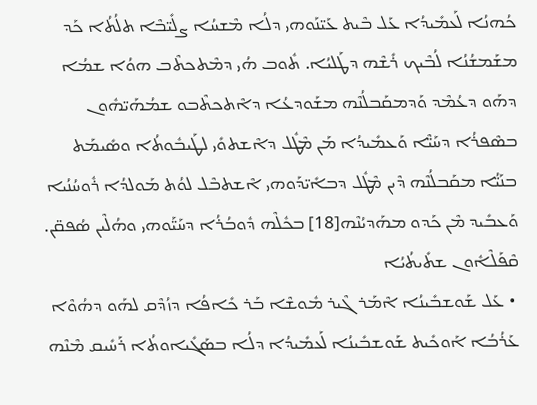ܟܳܗܢܳܐ ܠܰܥܡܺܝܕܳܐ ܥܰܠ ܒܶܝܬ ܥܰܝ̈ܢܰܘܗܝ ܕܠܳܐ ܡܶܫܚܳܐ ܨܠܺܝ̈ܒܶܐ ܬܠܳܬܳܐ ܟܰܕ ܡܫܰܡܫܳܢܳܐ ܠܳܒܶܝܟ ܪܺܫܶܗ ܕܛܰܠܝܳܐ. ܬܽܘܒ ܗܳܝ ܕܡܶܬܟܬܶܒ ܗܘܳܐ ܫܡܳܐ ܕܗܰܘ ܕܥܳܡܶܕ ܘܰܕܡܩܰܒܠܳܢܶܗ ܡܫܰܘܕܥܳܐ ܕܐܶܬܟܬܶܒܘ ܫܡܳܗܰܝ̈ܗܽܘܢ ܒܣܶܦܪܳܐ ܕܚܰܝ̈ܶܐ ܘܰܥܡܺܝܕܳܐ ܡܰܢ ܡܶܛܽܠ ܕܐܶܫܬܘܺܝ ܠܛܰܝܒܽܘܬܳܐ ܘܣܺܝܡܰܬ ܒܢܰܝ̈ܳܐ ܡܩܰܒܠܳܢܶܗ ܕܶܝܢ ܡܶܛܽܠ ܕܒܐܺܝ̈ܕܰܘܗܝ ܐܶܫܬܒܶܠ ܠܘܳܬ ܡܰܘܠܕܳܐ ܪܽܘܚܳܢܳܝܐ ܘܰܥܒܺܝܕ ܡܶܢ ܟܰܕܘ ܡܗܰܕܝܳܢܶܗ[18] ܒܟܽܠܶܗ ܕܽܘܒܳܪܳܐ ܕܚܰܝ̈ܰܘܗܝ ܘܗܳܠܶܝܢ ܣܳܦܩ̈ܢ.
ܩܶܦܰܠܶܐܽܘܢ ܫܬܺܝܬܳܝܳܐ
 • ܥܰܠ ܫܰܘܫܒܺܝܢܳܐ ܐܶܡܰܪ ܓܶܝܪ ܡܽܘܫܶܐ ܒܰܪ ܟܺܐܦܳܐ ܕܙܳܕܶܩ ܠܗܰܘ ܕܗܳܘܶܐ ܥܰܪܳܒܳܐ ܐܰܘܟܺܝܬ ܫܰܘܫܒܺܝܢܳܐ ܠܰܥܡܺܝܕܳܐ ܕܠܳܐ ܒܣܰܓܺܝܐܘܬܳܐ ܪܰܚܺܝܩ ܡܶܢܶܗ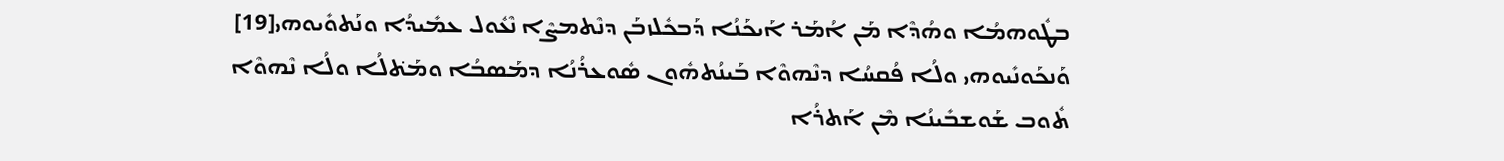ܒܛܽܘܗܡܳܐ ܘܗܳܕܶܐ ܡܰܢ ܐܳܡܰܪ ܐܰܝܟܰܢܳܐ ܕܰܒܟܽܠܙܒܰܢ ܕܢܶܬܡܨܶܐ ܢܶܥܽܘܠ ܥܡܺܝܕܳܐ ܘܢܰܬܘܺܝܘܗܝ[19] ܘܰܢܟܰܘܢܺܝܘܗܝ ܘܠܳܐ ܦܳܩܚܳܐ ܕܢܶܗܘܶܐ ܒܰܝܢܳܬܗܽܘܢ ܣܽܘܥܪܳܢܳܐ ܕܡܰܣܒܳܐ ܘܡܰܬ݁ܠܳܐ ܘܠܳܐ ܢܶܗܘܶܐ ܬܽܘܒ ܫܰܘܫܒܺܝܢܳܐ ܡܶܢ ܐܰܬܪܳܐ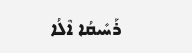ܪܰܚܺܝܩܳܐ ܐܶܠܳܐ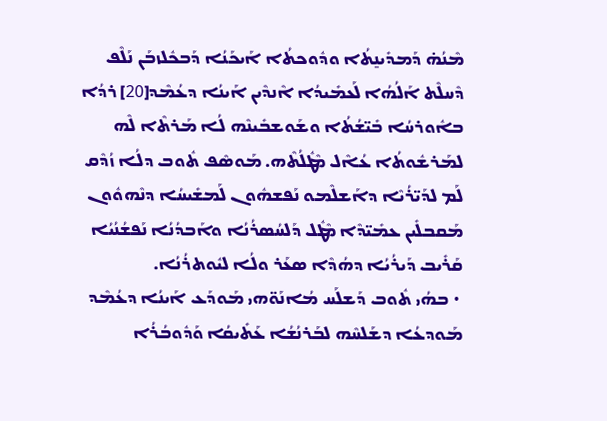ܡܶܢܳܗ̇ ܕܰܡܕܺܝܢ̱ܬܳܐ ܘܕܽܘܟܬܳܐ ܐܰܝܟܰܢܳܐ ܕܰܒܟܽܠܙܒܰܢ ܢܰܠܶܦ ܕܶܚܠܶܬ ܐܰܠܳܗܳܐ ܠܰܥܡܺܝܕܳܐ ܐܶܢܕܶܝܢ ܐܰܝܢܳܐ ܕܥܳܡܶܕ[20] ܪܕܳܐ ܒܐܽܘܪܚܳܐ ܒܺܝ̈ܫܳܬܳܐ ܘܫܰܘܫܒܺܝܢܶܗ ܠܳܐ ܡܰܪܬܶܐ ܠܶܗ ܠܡܰܪܫܽܘܬܳܐ ܥܳܐܶܠ ܡܶܛܽܠܳܬܶܗ. ܡܰܘܣܶܦ ܬܽܘܒ ܕܠܳܐ ܙܳܕܶܩ ܠܰܡ ܠܕܰܝ̈ܪܳܝܶܐ ܕܐܰܫܠܶܡܘ ܢܰܦܫܗܽܘܢ ܠܰܡܫܺܝܚܳܐ ܕܢܶܗܘܽܘܢ ܡܰܩܒܠܺܝܢ ܥܡܺܝ̈ܕܶܐ ܡܶܛܽܠ ܕܰܠܚܳܣܪܳܢܳܐ ܘܐܰܒܕܳܢܳܐ ܢܰܦܫܳܢܳܝܳܐ ܩܰܪܺܝܒ ܕܰܝܪܳܝܳܐ ܕܗܳܕܶܐ ܣܥܰܪ ܘܠܳܐ ܠܝܽܘܬܪܳܢܳܐ.
 • ܒܗܳܝ ܬܽܘܒ ܕܰܫܠܰܚ ܡܳܐܢܰܘ̈ܗܝ ܡܰܘܕܰܥ ܐܰܝܢܳܐ ܕܥܳܡܶܕ ܡܰܘܕܥܳܐ ܕܫܰܠܚܶܗ ܠܒܰܪܢܳܫܳܐ ܥܰܬܺܝܩܳܐ ܘܰܕܽܘܒܳܪܳܐ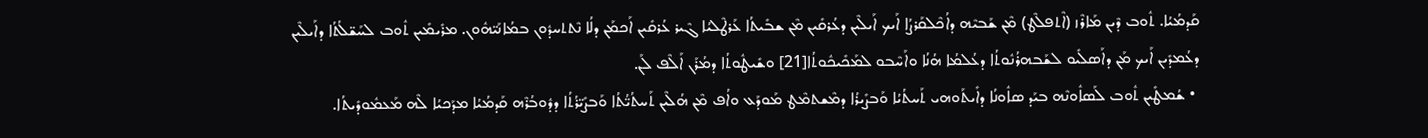ܩܰܕܡܳܝܳܐ. ܬܽܘܒ ܕܶܝܢ ܡܰܐܪܶܙ (ܐܶܬܦܠܶܛ) ܡܶܢ ܫܰܒܝܶܗ ܕܐܳܟܶܠܩܰܪܨܳܐ ܐܰܝܟ ܐܰܝܠܶܝܢ ܕܥܳܪܩܺܝܢ ܡܶܢ ܫܒܺܝܬܳܐ ܥܰܪܛܶܠܝܳܐ ܓܶܝܪ ܥܳܪܩܺܝܢ ܐܰܟܡܰܢ ܕܠܳܐ ܢܶܬܬܚܕܽܘܢ ܒܡܳܐܢܰܝ̈ܗܽܘܢ. ܡܪܺܝܡܺܝܢ ܬܽܘܒ ܠܚܰܫ̈ܠܳܬܳܐ ܕܐܰܝܠܶܝܢ ܕܥܳܡܕܺܝܢ ܐܰܝܟ ܡܰܢ ܕܐܰܣܠܺܝܘ ܠܫܰܒܗܪܳܢܽܘܬܳܐ ܕܥܳܠܡܳܐ ܗܳܢܳܐ ܘܐܰܚܶܒܘ ܠܡܰܟܺܝܟܽܘܬܳܐ[21] ܘܫܺܝܛܽܘܬܳܐ ܕܡܳܪܰܢ ܐܰܠܶܦ ܠܰܢ.
 • ܫܳܡܛܺܝܢ ܬܽܘܒ ܠܰܣܐܽܘܢܶܗ ܒܝܰܕ ܣܐܽܘܢܳܐ ܕܐܺܝܬܰܘܗܝ ܬܰܚܬܳܝܳܐ ܘܰܒܨܺܝܪܳܐ ܕܡܶܫܬܡܶܛ ܡܰܘܕܰܥ ܘܐܳܦ ܡܶܢ ܗܳܠܶܝܢ ܬܰܚܬܳܝ̈ܳܬܳܐ ܘܰܒܨܺܝ̈ܪܳܬܳܐ ܕܕܽܘܒܳܪܶܗ ܩܰܕܡܳܝܳܐ ܡܕܰܟܝܳܐ ܠܶܗ ܡܰܥܡܽܘܕܺܝܬܳܐ.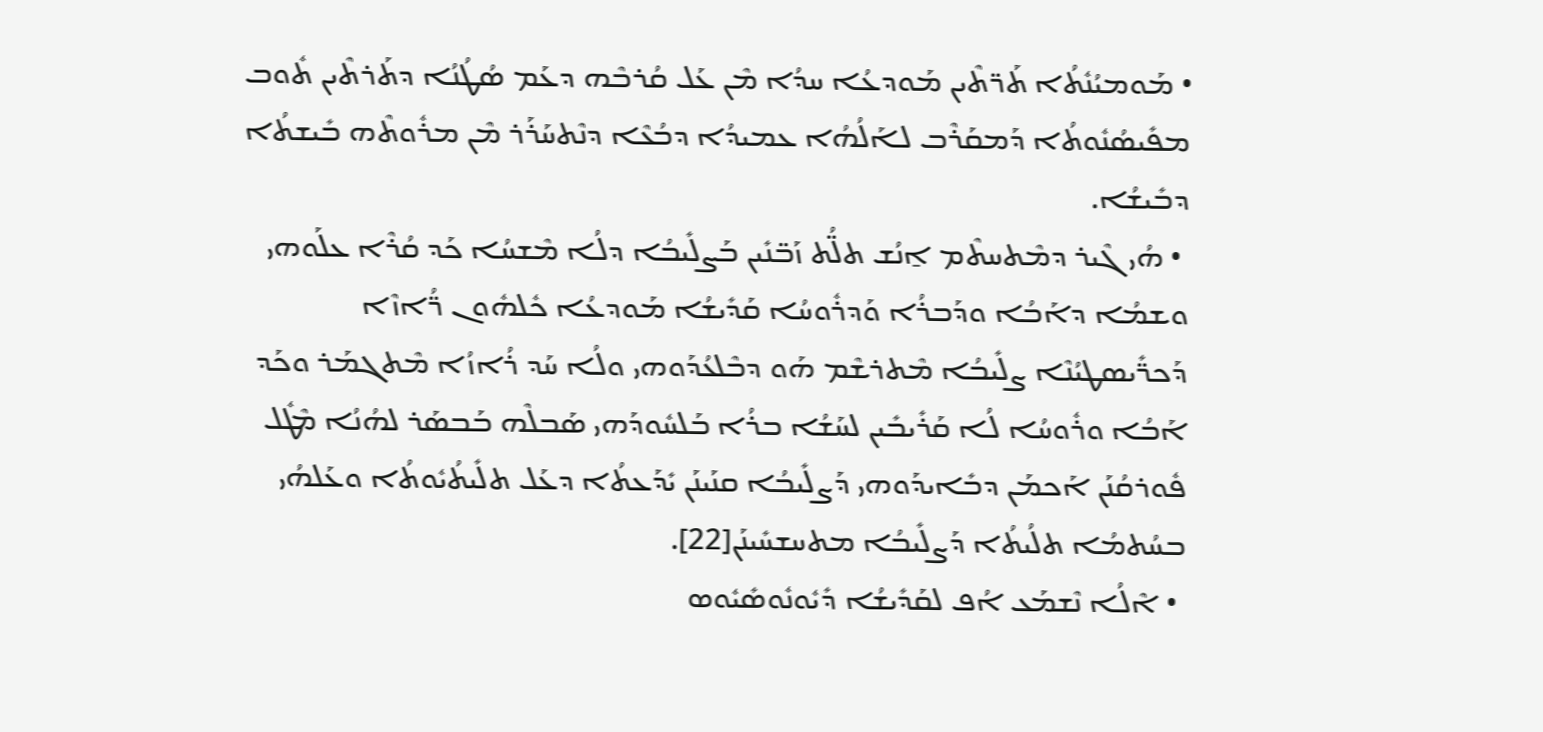• ܡܰܘܡܝܳܢܽܬܳܐ ܬܰܪ̈ܬܶܝܢ ܡܰܘܕܥܳܐ ܚܕܳܐ ܡܶܢ ܥܰܠ ܩܳܪܒܶܗ ܕܥܰܡ ܣܳܛܳܢܳܐ ܕܬܰܪܬܶܝܢ ܬܽܘܒ ܡܦܺܝܣܳܢܽܘܬܳܐ ܕܰܡܩܰܪܶܒ ܠܐܰܠܳܗܳܐ ܥܡܝܕܳܐ ܕܒܳܥܶܐ ܕܢܶܬܚܰܪܰܪ ܡܶܢ ܡܪܽܘܬܶܗ ܒܺܝܫܬܳܐ ܕܒܺܝܫܳܐ.
 • ܗܳܝ ܓܶܝܪ ܕܡܶܬܚܬܶܡ ܐ̱ܢܳܫ ܬܠ̈ܳܬ ܙܰܒ̈ܢܺܝܢ ܒܰܨܠܺܝܒܳܐ ܕܠܳܐ ܡܶܫܚܳܐ ܟܰܕ ܩܳܪܶܐ ܥܠܰܘܗܝ ܘܫܡܳܐ ܕܐܰܒܳܐ ܘܕܰܒܪܳܐ ܘܰܕܪܽܘܚܳܐ ܩܰܕܺܝܫܳܐ ܡܰܘܕܥܳܐ ܟܽܠܗܽܘܢ ܪ̈ܳܐܙܶܐ ܕܰܟܪ̈ܺܝܣܛܝܳܢܶܐ ܨܠܺܝܒܳܐ ܡܶܬܪܫܶܡ ܗܰܘ ܕܒܶܠܥܳܕܰܘܗܝ ܘܠܳܐ ܚܰܕ ܪܳܐܙܳܐ ܡܶܬܓܡܰܪ ܘܟܰܕ ܐܰܒܳܐ ܘܪܽܘܚܳܐ ܠܳܐ ܩܰܪܺܝܒܺܝܢ ܠܚܰܫܳܐ ܒܪܳܐ ܒܰܠܚܽܘܕܰܗܝ ܣܰܒܠܶܗ ܒܰܒܣܰܪ ܠܗܳܢܳܐ ܡܶܛܽܠ ܦܽܘܪܩܳܢܰܢ ܐܰܟܡܰܢ ܕܒܺܐܝܕܰܘܗܝ ܕܰܨܠܺܝܒܳܐ ܩܢܰܝܢܰܢ ܝܺܕܰܥܬܳܐ ܕܥܰܠ ܬܠܺܝܬܳܝܽܘܬܳܐ ܘܥܰܠܗܳܝ ܒܚܳܬܡܳܐ ܬܠܳܝܬܳܐ ܕܰܨܠܺܝܒܳܐ ܡܬܚܫܚܺܝܢܰܢ[22].
 • ܐܶܠܳܐ ܢܶܫܡܰܥ ܐܳܦ ܠܩܰܕܺܝܫܳܐ ܕܺܝܽܘܢܽܘܣܺܝܽܘܣ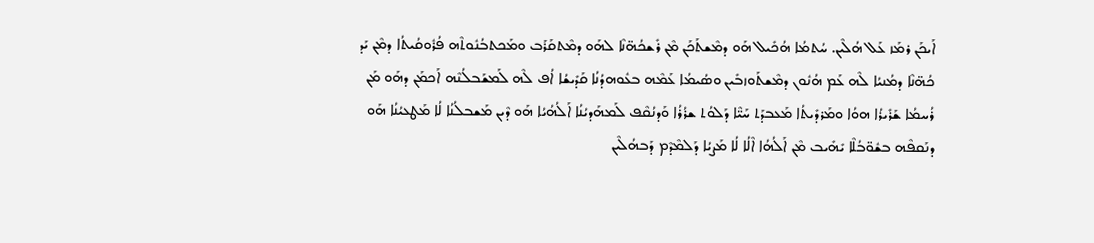ܐܰܝܟܰܢ ܪܡܰܙ ܥܰܠ ܗܳܠܶܝܢ. ܚܳܬܡܳܐ ܗܳܟܺܝܠ ܗܰܘ ܕܡܶܫܬܰܟܰܢ ܡܶܢ ܪܺܫܟܳܗ̈ܢܶܐ ܠܗܰܘ ܕܡܶܬܩܰܪܰܒ ܘܡܰܟܬܒܳܢܽܘܬܶܗ ܦܳܪܽܘܩܳܝܬܳܐ ܕܡܶܢ ܝܰܕ ܟܳܗ̈ܢܶܐ ܕܡܳܢܝܳܐ ܠܶܗ ܥܰܡ ܗܳܢܽܘܢ ܕܡܶܫܬܰܘܙܒܺܝܢ ܘܣܳܝܡܳܐ ܥܰܡܶܗ ܒܥܽܘܗܕܳܢܳܐ ܩܰܕܺܝܫܳܐ ܐܳܦ ܠܶܗ ܠܰܡܫܰܒܠܳܢܶܗ ܐܰܟܡܰܢ ܕܗܰܘ ܡܰܢ ܪܳܚܡܳܐ ܫܰܪܺܝܪܳܐ ܗܘܳܐ ܘܡܰܪܕܺܝܬܳܐ ܡܰܥܒܕܰܬ ܚܰܝ̈ܶܐ ܕܰܠܘܳܬ ܫܪܳܪܳܐ ܘܰܕܢܳܩܶܦ ܠܰܡܗܰܕܝܳܢܳܐ ܐܰܠܳܗܳܝܳܐ ܗܰܘ ܕܶܝܢ ܡܰܫܒܠܳܢܳܐ ܠܳܐ ܡܰܛܥܝܳܢܳܐ ܗܰܘ ܕܢܰܩܦܶܗ ܒܫܽܘ̈ܒܳܠܶܐ ܝܺܗܺܝܒ ܡܶܢ ܐܰܠܳܗܳܐ ܐܶܠܳܐ ܠܳܐ ܡܰܨܝܳܐ ܕܰܠܡܶܕܶܡ ܕܰܒܗܳܠܶܝܢ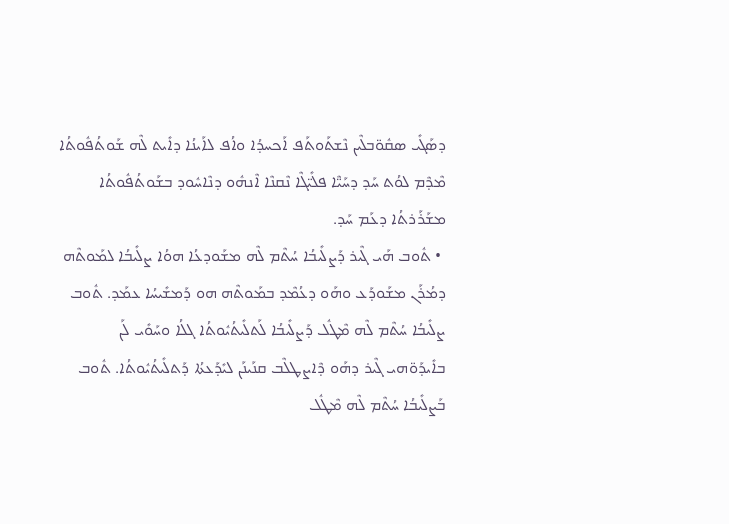ܕܣܰܓܺܝ ܣܩܽܘ̈ܒܠܶܝܢ ܢܶܫܬܰܘܬܰܦ ܐܰܟܚܕܳܐ ܘܐܳܦ ܠܐܰܝܢܳܐ ܕܐܺܝܬ ܠܶܗ ܫܰܘܬܳܦܽܘܬܳܐ ܡܶܕܶܡ ܠܘܳܬ ܚܰܕ ܕܚܰܝ̈ܶܐ ܦܠܺܝ̈ܓܶܐ ܢܶܩܢܶܐ ܐܶܢܗܽܘ ܕܢܶܐܚܽܘܕ ܒܫܰܘܬܳܦܽܘܬܳܐ ܡܫܰܪܰܪܬܳܐ ܕܥܰܡ ܚܰܕ.
 • ܬܽܘܒ ܗܰܝ ܓܶܝܪ ܕܰܨܠܺܝܒܳܐ ܚܳܬܶܡ ܠܶܗ ܡܫܰܘܕܥܳܐ ܗܘܳܐ ܨܠܺܝܒܳܐ ܠܡܰܘܬܶܗ ܕܡܳܪܰܢ ܡܫܰܘܕܰܥ ܘܗܰܘ ܕܥܳܡܶܕ ܒܡܰܘܬܶܗ ܗܘ ܕܰܡܫܺܝܚܳܐ ܥܡܰܕ. ܬܽܘܒ ܨܠܺܝܒܳܐ ܚܳܬܶܡ ܠܶܗ ܡܶܛܽܠ ܕܰܨܠܺܝܒܳܐ ܠܰܬܠܺܝܬܳܝܽܘܬܳܐ ܓܠܳܐ ܘܚܰܘܺܝ ܠܰܢ ܒܐܺܝܕܰܘ̈ܗܝ ܓܶܝܪ ܕܗܰܘ ܕܶܐܨܛܠܶܒ ܩܢܰܝܢܰܢ ܠܝܺܕܰܥܬܳܐ ܕܰܬܠܺܝܬܳܝܽܘܬܳܐ. ܬܽܘܒ ܒܰܨܠܺܝܒܳܐ ܚܳܬܶܡ ܠܶܗ ܡܶܛܽܠ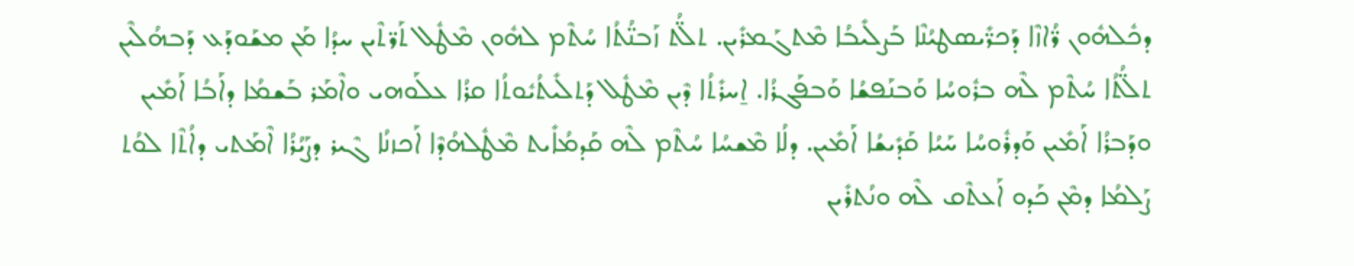ܕܟܽܠܗܽܘܢ ܪ̈ܳܐܙܶܐ ܕܰܟܪ̈ܺܝܣܛܝܳܢܶܐ ܒܰܨܠܺܝܒܳܐ ܡܶܬܓܰܡܪܺܝܢ. ܬܠ̈ܳܬ ܙܰܒܢ̈ܳܬܳܐ ܚܳܬܶܡ ܠܗܽܘܢ ܡܶܛܽܠ ܬܰܪ̈ܬܶܝܢ ܚܕܳܐ ܡܰܢ ܡܫܰܘܕܰܥ ܕܰܒܗܳܠܶܝܢ ܬܠ̈ܳܬܳܐ ܚܳܬܶܡ ܠܶܗ ܒܪܽܘܚܳܐ ܘܰܒܢܰܦܫܳܐ ܘܰܒܦܰܓܪܳܐ. ܐ̱ܚܪܺܬܳܐ ܕܶܝܢ ܡܶܛܽܠ ܕܰܬܠܺܝܬܳܝܽܘܬܳܐ ܩܪܳܐ ܥܠܰܘܗܝ ܘܐܶܡܰܪ ܒܰܫܡܳܐ ܕܐܰܒܳܐ ܐܰܡܺܝܢ ܘܕܰܒܪܳܐ ܐܰܡܺܝܢ ܘܰܕܪܽܘܚܳܐ ܚܰܝܳܐ ܩܰܕܺܝܫܳܐ ܐܰܡܺܝܢ. ܕܠܳܐ ܡܶܫܚܳܐ ܚܳܬܶܡ ܠܶܗ ܩܰܕܡܳܐܺܝܬ ܡܶܛܽܠܗܳܕܶܐ ܐܰܟܙܢܳܐ ܓܶܝܪ ܕܨܰܝܳܪܳܐ ܐܶܡܰܬܝ ܕܐܳܬܶܐ ܠܘܳܬ ܨܰܠܡܳܐ ܕܡܶܢ ܟܰܕܘ ܐܰܥܬܶܩ ܠܶܗ ܘܢܳܬܪܺܝܢ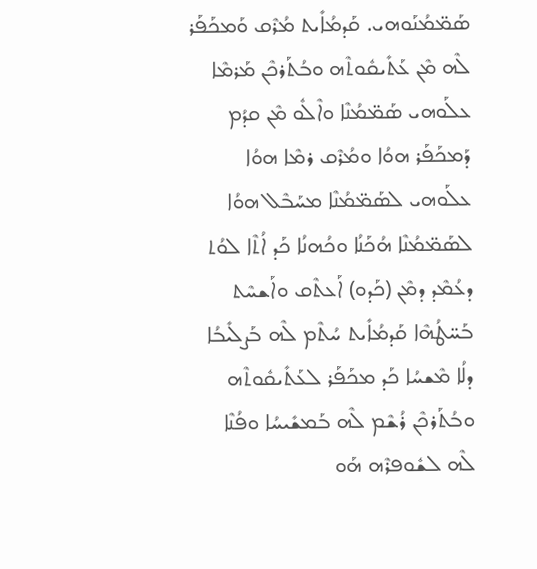ܣܰܡ̈ܡܳܢܰܘܗܝ. ܩܰܕܡܳܐܺܝܬ ܡܳܪܶܩ ܘܰܡܟܰܦܰܪ ܠܶܗ ܡܶܢ ܥܰܬܺܝܩܽܘܬܶܗ ܘܒܳܬܰܪܟܶܢ ܡܰܪܡܶܐ ܥܠܰܘܗܝ ܣܰܡ̈ܡܳܢܶܐ ܘܐܶܠܽܘ ܡܶܢ ܩܕܳܡ ܕܰܡܟܰܦܰܪ ܗܘܳܐ ܘܡܳܪܶܩ ܪܡܶܐ ܗܘܳܐ ܥܠܰܘܗܝ ܠܣܰܡ̈ܡܳܢܶܐ ܡܚܰܒܶܠ ܗܘܳܐ ܠܣܰܡ̈ܡܳܢܶܐ ܗܳܟܰܢܳܐ ܘܟܳܗܢܳܐ ܟܰܕ ܐܳܬܶܐ ܠܘܳܬ ܕܥܳܡܶܕ ܕܡܶܢ (ܟܰܕܘ) ܐܰܥܬܶܩ ܘܐܰܫܚܶܬ ܒܰܚ̈ܛܳܗܶܐ ܩܰܕܡܳܐܺܝܬ ܚܳܬܶܡ ܠܶܗ ܒܰܨܠܺܝܒܳܐ ܕܠܳܐ ܡܶܫܚܳܐ ܟܰܕ ܡܟܰܦܰܪ ܠܥܰܬܺܝܩܽܘܬܶܗ ܘܒܳܬܰܪܟܶܢ ܪܳܫܶܡ ܠܶܗ ܒܰܡܫܺܝܚܳܐ ܘܦܳܢܶܐ ܠܶܗ ܠܫܽܘܦܪܶܗ ܗܰܘ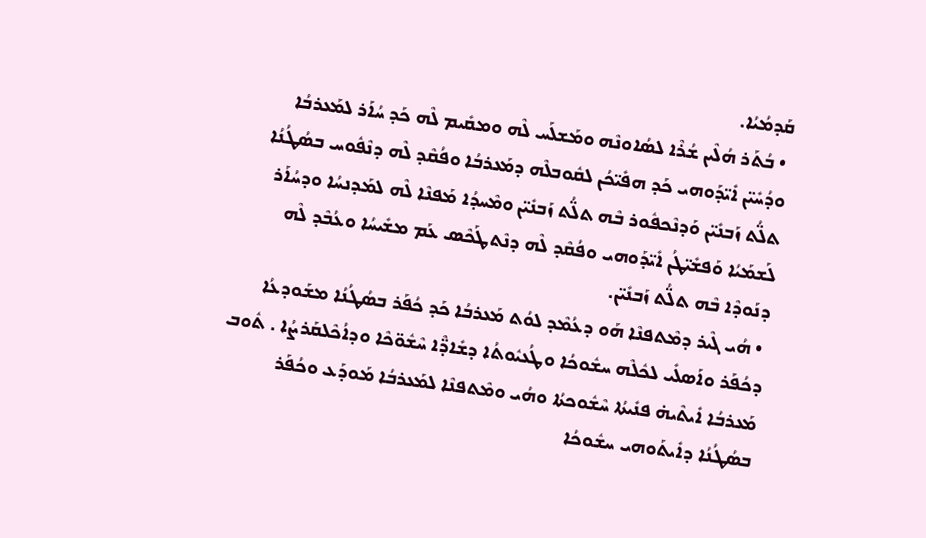ܩܰܕܡܳܝܳܐ.
 • ܒܳܬܰܪ ܗܳܠܶܝܢ ܫܳܪܶܐ ܠܣܳܐܘܢܶܗ ܘܡܰܫܠܰܚ ܠܶܗ ܘܡܩܺܝܡ ܠܶܗ ܟܰܕ ܚܳܐܰܪ ܠܡܰܥܪܒܳܐ ܘܕܳܚܺܝ̈ܢ ܐܺܝ̈ܕܰܘܗܝ ܟܰܕ ܗܦܺܝ̈ܟܳܢ ܠܩܽܘܒܠܶܗ ܕܡܰܥܪܒܳܐ ܘܦܳܩܶܕ ܠܶܗ ܕܢܶܦܽܘܚ ܒܣܳܛܳܢܳܐ ܬܠ̈ܳܬ ܙܰܒܢܺܝ̈ܢ ܘܰܕܢܶܟܦܽܘܪ ܒܶܗ ܬܠ̈ܳܬ ܙܰܒܢܺܝ̈ܢ ܘܡܶܚܕܳܐ ܡܰܦܢܶܐ ܠܶܗ ܠܡܰܕܢܚܳܐ ܘܕܚܳܐܰܪ ܠܰܫܡܰܝܳܐ ܘܰܦܫܺܝ̈ܛܳܢ ܐܺܝ̈ܕܰܘܗܝ ܘܦܳܩܶܕ ܠܶܗ ܕܢܶܬܛܰܟܶܣ ܥܰܡ ܡܫܺܝܚܳܐ ܘܥܳܒܶܕ ܠܶܗ ܕܢܰܘܕܶܐ ܒܶܗ ܬܠ̈ܳܬ ܙܰܒܢܺܝ̈ܢ.
 • ܗܳܝ ܓܶܝܪ ܕܡܶܬܦܢܶܐ ܗܰܘ ܕܥܳܡܶܕ ܠܘܳܬ ܡܰܥܪܒܳܐ ܟܰܕ ܟܳܦܰܪ ܒܣܳܛܳܢܳܐ ܡܫܰܘܕܥܳܐ ܕܟܳܦܰܪ ܘܐܰܣܠܺܝ ܠܟܽܠܶܗ ܚܫܽܘܟܳܐ ܘܛܳܥܝܽܘܬܳܐ ܕܫܺܐܕ̈ܶܐ ܚܶܫܽܘ̈ܟܶܐ ܘܕܐܳܟܶܠܩܰܪܨܳܐ . ܬܽܘܒ ܡܰܥܪܒܳܐ ܐܺܝܬܶܝܗ̇ ܦܢܺܝܬܳܐ ܚܶܫܽܘܟܬܳܐ ܘܗܳܝ ܘܡܶܬܦܢܶܐ ܠܡܰܥܪܒܳܐ ܡܰܘܕܰܥ ܘܟܳܦܰܪ ܒܣܳܛܳܢܳܐ ܕܐܺܝܬܰܘܗܝ ܚܫܽܘܟܳܐ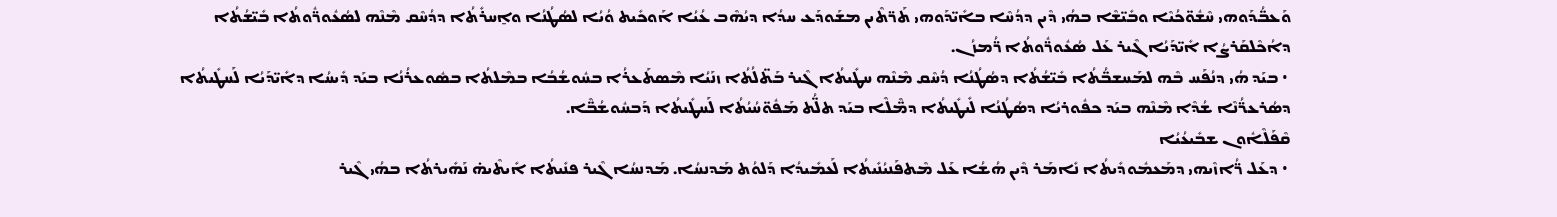ܘܰܥܒ̈ܳܕܰܘܗܝ ܚܶܫܽܘ̈ܟܳܝܶܐ ܘܒܺܝ̈ܫܶܐ ܒܗܳܝ ܕܶܝܢ ܕܕܳܚܶܐ ܒܐܺܝ̈ܕܰܘܗܝ ܬܰܪ̈ܬܶܝܢ ܡܫܰܘܕܰܥ ܚܕܳܐ ܕܝܳܗܶܒ ܥܳܝܳܐ ܐܰܘܟܺܝܬ ܘܳܝܳܐ ܠܣܳܛܳܢܳܐ ܘܐ̱ܚܪܺܬܳܐ ܕܕܳܚܶܩ ܡܶܢܶܗ ܠܣܳܥܽܘܪ̈ܽܘܬܳܐ ܒܺܝ̈ܫܳܬܳܐ ܕܐܳܟܶܠܩܰܪܨܳܐ ܐܺܝ̈ܕܰܝܳܐ ܓܶܝܪ ܥܰܠ ܣܳܥܽܘܪ̈ܽܘܬܳܐ ܪ̈ܳܡܙܳܢ.
 • ܒܝܰܕ ܗܳܝ ܕܢܳܦܰܚ ܒܶܗ ܠܡܰܚܫܒ̈ܳܬܳܐ ܒܺܝ̈ܫܳܬܳܐ ܕܣܳܛܳܢܳܐ ܕܳܚܶܩ ܡܶܢܶܗ ܚܛܺܝܬܳܐ ܓܶܝܪ ܒܰܬ̈ܠܳܬܳܐ ܙܢܰܝܳܐ ܡܶܣܬܰܥܪܳܐ ܒܚܽܘܫܳܒܳܐ ܒܡܶܠܬܳܐ ܒܣܽܘܥܪܳܢܳܐ ܒܝܰܕ ܕܺܝܚܳܐ ܕܐܺܝ̈ܕܰܝܳܐ ܠܰܚܛܺܝܬܳܐ ܕܣܳܪܥܪ̈ܳܢܶܐ ܫܳܕܶܐ ܡܶܢܶܗ ܒܝܰܕ ܟܦܽܘܪܝܳܐ ܕܣܳܛܳܢܳܐ ܠܺܝܛܺܝܬܳܐ ܕܡ̈ܶܠܶܐ ܒܝܰܕ ܬܠ̈ܳܬ ܡܰܦܽܘ̈ܚܳܝܳܬܳܐ ܠܰܚܛܺܝܬܳܐ ܕܰܒܚܽܘܫܳܒ̈ܶܐ.
ܩܶܦܰܠܶܐܽܘܢ ܫܒܺܝܥܳܝܳܐ
 • ܕܥܰܠ ܪ̈ܳܐܙܶܝܗܝ ܕܡܰܥܡܽܘܕܺܝܬܳܐ ܢܺܐܡܰܪ ܕܶܝܢ ܗܳܫܳܐ ܥܰܠ ܡܶܬܦܰܢܝܳܢܺܝܬܳܐ ܠܰܥܡܺܝܕܳܐ ܕܰܠܘܳܬ ܡܰܕܢܚܳܐ. ܡܰܕܢܚܳܐ ܓܶܝܪ ܦܢܺܝܬܳܐ ܐܺܝܬܶܝܗ̇ ܢܰܗܺܝܪܬܳܐ ܒܗܳܝ ܓܶܝܪ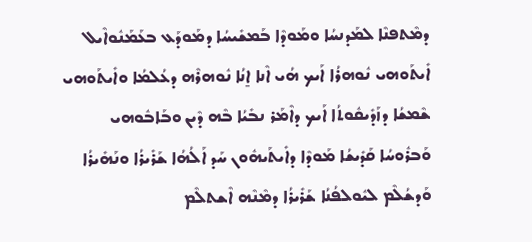ܕܡܶܬܦܢܶܐ ܠܡܰܕܢܚܳܐ ܘܡܰܘܕܶܐ ܒܰܡܫܺܝܚܳܐ ܕܡܰܘܕܰܥ ܒܥܰܡܰܢܽܘܐܶܝܠ ܐܺܝܬܰܘܗܝ ܢܽܘܗܪܳܐ ܐܰܝܟ ܗܳܝ ܐܶܢܐ ܐ̱ܢܳܐ ܢܽܘܗܪܶܗ ܕܥܳܠܡܳܐ ܘܐܺܝܬܰܘܗܝ ܫܶܡܫܳܐ ܕܙܰܕܺܝܩܽܘܬܳܐ ܐܰܝܟ ܕܐܶܡܰܪ ܢܒܺܝܳܐ ܒܶܗ ܕܶܝܢ ܘܒܰܐܒܽܘܗܝ ܘܰܒܪܽܘܚܳܐ ܩܰܕܺܝܫܳܐ ܡܰܘܕܶܐ ܕܐܺܝܬܰܝܗܽܘܢ ܚܰܕ ܐܰܠܳܗܳܐ ܫܰܪܺܝܪܳܐ ܘܢܰܗܺܝܪܳܐ ܘܰܕܫܳܠܶܡ ܠܝܽܘܠܦܳܢܳܐ ܫܰܪܺܝܪܳܐ ܕܡܶܢܶܗ ܐܶܫܬܠܶܡ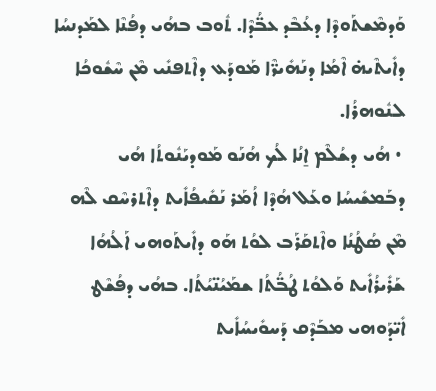ܘܰܕܡܶܫܬܰܘܕܶܐ ܕܥܳܒܶܕ ܥܒ̈ܳܕܶܐ. ܬܽܘܒ ܒܗܳܝ ܕܦܳܢܶܐ ܠܡܰܕܢܚܳܐ ܕܐܺܝܬܶܝܗ̇ ܐܶܡܳܐ ܕܢܰܗܺܝܪ̈ܶܐ ܡܰܘܕܰܥ ܕܐܶܬܦܢܺܝ ܡܶܢ ܚܶܫܽܘܟܳܐ ܠܢܽܘܗܪܳܐ.
 • ܗܳܝ ܕܫܳܠܶܡ ܐ̱ܢܳܐ ܠܳܟ ܗܳܢܰܘ ܡܰܘܕܝܰܢܽܘܬܳܐ ܗܳܝ ܕܒܰܡܫܺܝܚܳܐ ܘܥܰܠ ܗܳܕܶܐ ܐܳܡܰܪ ܢܰܩܺܝܦܳܐܺܝܬ ܕܐܶܬܪܚܶܩ ܠܶܗ ܡܶܢ ܣܳܛܳܢܳܐ ܘܐܶܬܩܰܪܰܒ ܠܘܳܬ ܗܰܘ ܕܐܺܝܬܰܘܗܝ ܐܰܠܳܗܳܐ ܫܰܪܺܝܪܳܐܺܝܬ ܘܰܠܘܳܬ ܛܳܒ̈ܳܬܳܐ ܫܡܰܝܳܢ̈ܝܳܬܳܐ. ܒܗܳܝ ܕܦܳܫܶܛ ܐܺܝ̈ܕܰܘܗܝ ܡܒܰܕܶܩ ܕܰܚܘܺܝܚܳܐܺܝܬ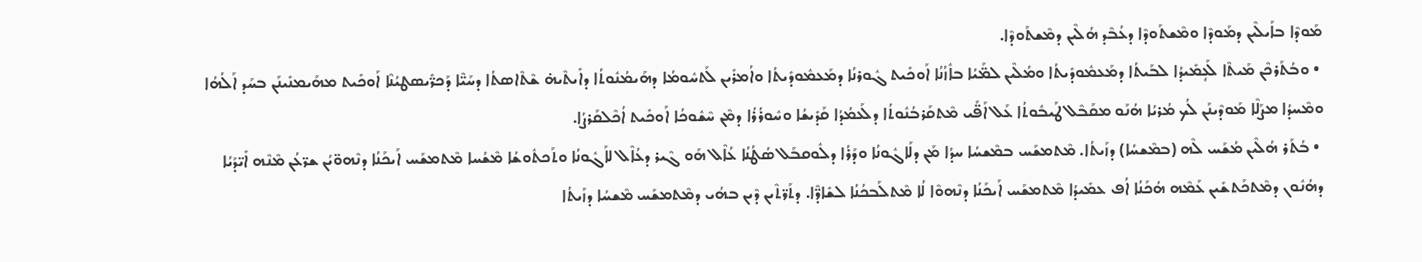ܡܰܘܕܶܐ ܒܐܰܝܠܶܝܢ ܕܡܰܘܕܶܐ ܘܡܶܫܬܰܘܕܶܐ ܕܥܳܒܶܕ ܗܳܠܶܝܢ ܕܡܶܫܬܰܘܕܶܐ.
 • ܘܒܳܬܰܪܟܶܢ ܡܰܝܬܶܐ ܠܰܥܴܡܺܝܕܳܐ ܠܒܰܝܬܳܐ ܕܡܰܥܡܽܘܕܺܝܬܳܐ ܘܡܳܠܶܝܢ ܠܡ̈ܰܝܳܐ ܒܐܽܙܳܢܳܐ ܐܰܘܟܺܝܬ ܓܽܘܪܢܳܐ ܕܡܰܥܡܽܘܕܺܝܬܳܐ ܘܐܳܡܪܺܝܢ ܠܰܬܚܽܘܡܳܐ ܕܗܰܝܡܳܢܽܘܬܳܐ ܕܐܺܝܬܶܝܗ̇ ܫܶܬܶܐܣܬܳܐ ܕܚܰܝ̈ܶܐ ܕܰܟܪ̈ܺܝܣܛܝܳܢܶܐ ܐܰܘܟܺܝܬ ܡܗܰܝܡܢܺܝܢܰܢ ܒܚܰܕ ܐܰܠܳܗܳܐ ܘܡܶܚܕܳܐ ܡܨܰܠܶܐ ܡܰܘܕܶܝܢܰܢ ܠܳܟ ܡܳܪܝܳܐ ܗܳܢܰܘ ܡܩܰܒܶܠ ܛܰܝܒܽܘܬܳܐ ܥܰܠ ܐܰܦ̈ܰܝ ܡܶܬܩܰܪܒܳܢܽܘܬܳܐ ܕܠܰܥܡܳܕܳܐ ܩܰܕܺܝܫܳܐ ܘܚܽܘܪܳܪܳܐ ܕܡܶܢ ܚܶܫܽܘܟܳܐ ܐܰܘܟܺܝܬ ܐܳܟܶܠܩܰܪܨܳܐ.
 • ܒܳܬܰܪ ܗܳܠܶܝܢ ܡܳܫܰܚ ܠܶܗ (ܒܡܶܫܚܳܐ) ܕܙܰܝܬܳܐ. ܡܶܬܡܫܰܚ ܒܡܶܫܚܳܐ ܚܕܳܐ ܡܰܢ ܕܠܰܐܓܽܘܢܳܐ ܘܕܰܪܳܐ ܕܠܽܘܩܒܰܠ ܣܳܛܳܢܳܐ ܥܳܐܶܠ ܗܰܘ ܓܶܝܪ ܕܥܳܐܶܠ ܠܐܰܓܽܘܢܳܐ ܘܬܰܟܬܽܘܫܳܐ ܡܶܫܳܚܐ ܡܶܬܡܫܰܚ ܐܰܝܟܰܢܳܐ ܕܢܶܗܘ̈ܝܳܢ ܫܪ̈ܥܳܢ ܡܶܢܶܗ ܐܺܝ̈ܕܰܝܳܐ ܕܗܳܢܽܘܢ ܕܡܶܬܟܰܬܫܺܝܢ ܥܰܡܶܗ ܗܳܟܰܢܳܐ ܐܳܦ ܥܡܺܝܕܳܐ ܡܶܬܡܫܰܚ ܐܰܝܟܰܢܳܐ ܕܢܶܗܘܶܐ ܠܳܐ ܡܶܬܠܰܒܟܳܢܳܐ ܠܫܺܐܕ̈ܶܐ. ܕܬܰܪ̈ܬܶܝܢ ܕܶܝܢ ܒܗܳܝ ܕܡܶܬܡܫܰܚ ܡܶܫܚܳܐ ܕܙܰܝܬܳܐ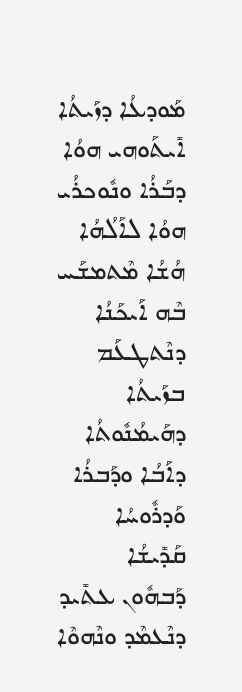ܡܰܘܕܥܳܐ ܕܙܰܝܬܳܐ ܐܺܝܬܰܘܗܝ ܗܘܳܐ ܕܒܰܪܳܐ ܘܢܽܘܟܪܳܝ ܗܘܳܐ ܠܐܰܠܳܗܳܐ ܗܳܫܳܐ ܡܶܬܡܫܰܚ ܒܶܗ ܐܰܝܟܰܢܳܐ ܕܢܶܬܛܥܰܡ ܒܙܰܝܬܳܐ ܕܗܰܝܡܳܢܽܘܬܳܐ ܕܐܰܒܳܐ ܘܕܰܒܪܳܐ ܘܰܕܪܽܘܚܳܐ ܩܰܕܺܝܫܳܐ ܕܰܒܗܽܘܢ ܥܬܺܝܕ ܕܢܶܥܡܶܕ ܘܢܶܗܘܶܐ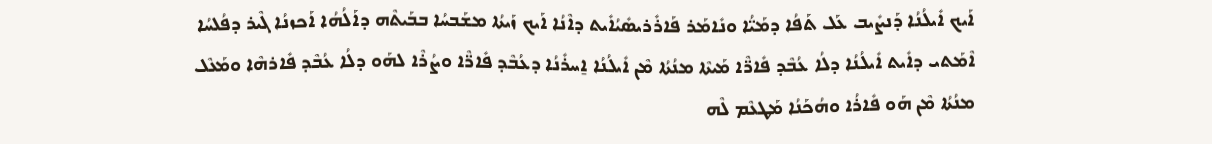ܐܰܝܟ ܐܺܝܠܳܢܳܐ ܕܰܢܨܺܝܒ ܥܰܠ ܬܰܦܳܐ ܕܡܰܝ̈ܳܐ ܘܢܺܐܡܰܪ ܦܰܐܪܺܪܝܣܺܝܳܐܺܝܬ ܕܐܶܢܳܐ ܐܰܝܟ ܙܰܝܬܳܐ ܡܫܰܒܚܳܐ ܒܒܰܝܬܶܗ ܕܐܰܠܳܗܳܐ ܐܰܟܙܢܳܐ ܓܶܝܪ ܕܦܳܠܚܳܐ ܐܶܡܰܬܝ ܕܐܺܝܬ ܐܺܝܠܳܢܳܐ ܕܠܳܐ ܥܳܒܶܕ ܦܺܐܪ̈ܶܐ ܡܰܝܬܶܐ ܡܢܳܬܳܐ ܡܶܢ ܐܺܝܠܳܢܳܐ ܐ̱ܚܪܺܢܳܐ ܕܥܳܒܶܕ ܦܺܐܪ̈ܶܐ ܘܨܳܪܶܐ ܠܗܰܘ ܕܠܳܐ ܥܳܒܶܕ ܦܺܐܪܗܶܐ ܘܡܰܥܶܠ ܡܢܳܬܳܐ ܡܶܢ ܗܰܘ ܦܺܐܪܳܐ ܘܗܳܟܰܢܳܐ ܡܰܛܥܶܡ ܠܶܗ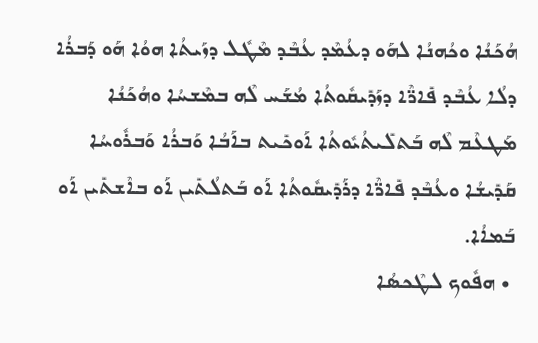ܗܳܟܰܢܳܐ ܘܟܳܗܢܳܐ ܠܗܰܘ ܕܥܳܡܶܕ ܥܳܒܶܕ ܡܶܛܽܠ ܕܙܰܝܬܳܐ ܗܘܳܐ ܗܰܘ ܕܰܒܪܳܐ ܕܠܳܐ ܥܳܒܶܕ ܦܺܐܪ̈ܶܐ ܕܙܰܕܺܝܩܽܘܬܳܐ ܡܳܫܰܚ ܠܶܗ ܒܡܶܫܚܳܐ ܘܗܳܟܰܢܳܐ ܡܰܛܥܶܡ ܠܶܗ ܒܰܬܠܺܝܬܳܝܽܘܬܳܐ ܐܰܘܟܺܝܬ ܒܐܰܒܳܐ ܘܰܒܪܳܐ ܘܰܒܪܽܘܚܳܐ ܩܰܕܺܝܫܳܐ ܘܥܳܒܶܕ ܦܺܐܪ̈ܶܐ ܕܪܰܕܺܝܩܽܘܬܳܐ ܐܰܘ ܒܰܬܠܳܬܺܝܢ ܐܰܘ ܒܐܶܫܬܺܝܢ ܐܰܘ ܒܰܡܐܳܐ.
 • ܗܦܽܘܟ ܠܛܶܟܣܳܐ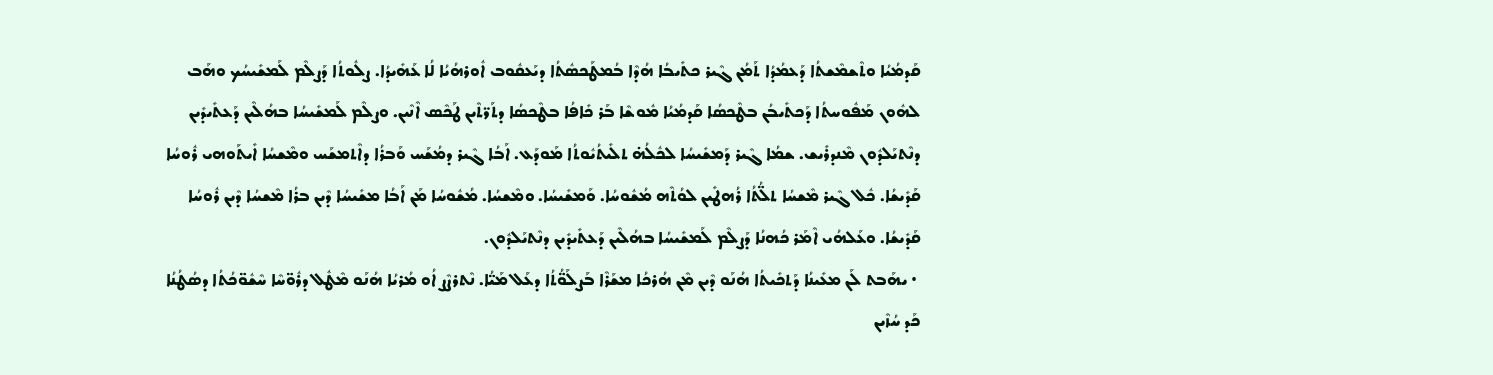ܩܰܕܡܳܝܳܐ ܘܬܶܫܡܶܫܬܳܐ ܕܰܥܡܳܕܳܐ ܬܰܡܳܢ ܓܶܝܪ ܟܬܺܝܒܳܐ ܗܳܕܶܐ ܒܳܡܛܰܟܣܽܬܳܐ ܕܝܰܥܩܽܘܒ ܐܽܘܪܗܳܝܳܐ ܠܳܐ ܥܰܗܺܝܕܳܐ. ܨܠܽܘܬܳܐ ܕܰܨܠܶܡ ܠܰܡܫܺܝܚܳܟ ܘܗܰܒ ܠܗܽܘܢ ܡܰܦܽܘܚܬܳܐ ܕܰܟܬܺܝܒܳܢ ܒܛܶܟܣܳܐ ܩܰܕܡܳܝܳܐ ܡܽܘܫܶܐ ܒܰܪ ܟܺܐܦܳܐ ܒܛܶܟܣܳܐ ܕܬܰܪ̈ܬܶܝܢ ܛܰܟܶܣ ܐܶܢܶܝܢ. ܘܨܠܶܡ ܠܰܡܫܺܝܚܳܐ ܒܗܳܠܶܝܢ ܕܰܥܬܺܝܕܺܝܢ ܕܢܶܬܝܰܠܕܽܘܢ ܡܶܢܕܪܺܝܫ. ܫܡܳܐ ܓܶܝܪ ܕܰܡܫܺܝܚܳܐ ܠܟܽܠܳܗ̇ ܬܠܺܝܬܳܝܽܘܬܳܐ ܡܰܘܕܰܥ. ܐܰܒܳܐ ܓܶܝܪ ܕܡܳܫܰܚ ܘܰܒܪܳܐ ܕܐܶܬܡܫܰܚ ܘܡܶܫܚܳܐ ܐܺܝܬܰܘܗܝ ܪܽܘܚܳܐ ܩܰܕܺܝܫܳܐ. ܟܽܠ ܓܶܝܪ ܡܶܫܚܳܐ ܬܠ̈ܳܬܳܐ ܪܳܗܛܺܝܢ ܠܘܳܬܶܗ ܡܳܫܽܘܚܳܐ. ܘܰܡܫܺܝܚܳܐ. ܘܡܶܫܚܳܐ. ܡܳܫܽܘܚܳܐ ܡܰܢ ܐܰܒܳܐ ܡܫܺܝܚܳܐ ܕܶܝܢ ܒܪܳܐ ܡܶܫܚܳܐ ܕܶܝܢ ܪܽܘܚܳܐ ܩܰܕܺܝܫܳܐ. ܘܥܰܠܗܳܝ ܐܶܡܰܪ ܟܳܗܢܳܐ ܕܰܨܠܶܡ ܠܰܡܫܺܝܚܳܐ ܒܗܳܠܶܝܢ ܕܰܥܬܺܝܕܺܝܢ ܕܢܶܬܝܰܠܕܽܘܢ.
 • ܝܗܰܒܬ ܠܰܢ ܡܥܺܝܢܳܐ ܕܰܬܟܺܝܬܳܐ ܗܳܢܰܘ ܕܶܝܢ ܡܶܢ ܗܳܪܟܳܐ ܡܫܰܪܶܐ ܒܰܨܠܰܘ̈ܳܬܳܐ ܕܥܰܠ ܡܰܝ̈ܳܐ. ܢܶܬܪܨܶܨ ܐܳܘ ܡܳܪܝܳܐ ܗܳܢܰܘ ܡܶܛܽܠ ܕܪܽܘ̈ܚܶܐ ܚܶܫܽܘ̈ܟܳܬܳܐ ܕܣܳܛܳܢܳܐ ܟܰܕ ܚܳܙܶܝܢ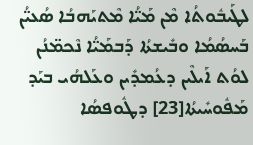ܠܛܰܝܒܽܘܬܳܐ ܡܶܢ ܡܰܝ̈ܳܐ ܡܶܬܝܰܗܒܳܐ ܣܳܥܝ̈ܳܢ ܒܰܚܣܳܡܳܐ ܘܒܺܝܫܬܳܐ ܕܰܒܡܰܝ̈ܳܐ ܢܶܟܡ̈ܢܳܢ ܠܘܳܬ ܐܰܝܠܶܝܢ ܕܥܳܡܕܺܝܢ ܘܥܰܠܗܳܝ ܒܝܰܕ ܡܰܦܽܘܚܺܝܬܳܐ[23] ܕܛܽܘܦܣܳܐ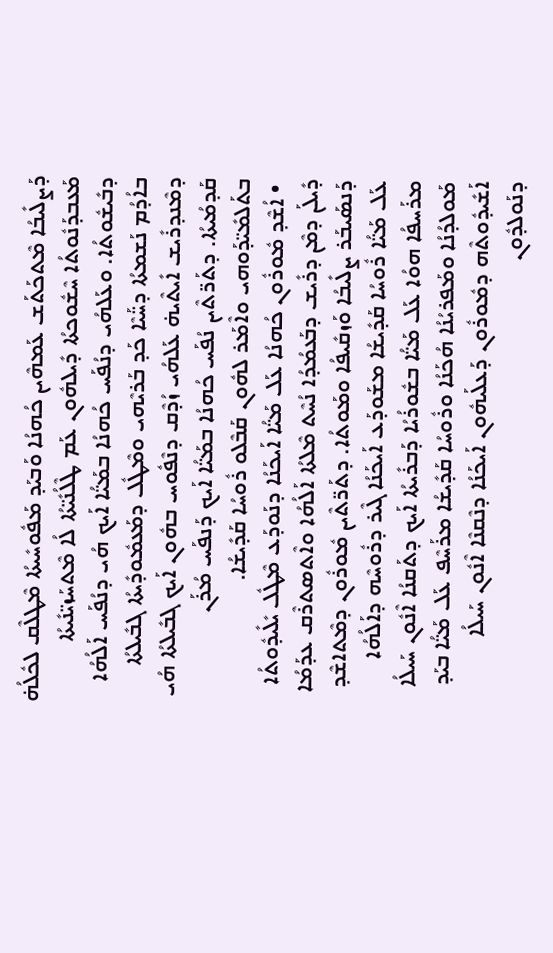ܕܰܨܠܺܝܒܳܐ ܡܶܬܟܰܬܰܫ ܥܰܡܗܶܝܢ ܟܳܗܢܳܐ ܘܰܒܝܰܕ ܡܰܦܽܘܚܺܝܬܳܐ ܡܶܛܠܶܩ ܠܟܽܠܳܗ̇ ܡܰܥܒܕܰܢܽܘܬܳܐ ܚܶܫܽܘܟܬܳܐ ܕܺܝܠܗܽܘܢ ܥܰܡ ܛܶܠܳܢܺܝ̈ܬܳܐ ܠܳܐ ܡܶܬܚܰܙܝ̈ܢܺܝܬܳܐ ܕܒܺܝܫܽܘܬܳܐ. ܘܥܰܠܗܳܝ ܕܢܳܦܰܚ ܟܳܗܢܳܐ ܒܡܰܝ̈ܳܐ ܐܰܝܟ ܗܳܝ ܕܢܳܦܰܚ ܐܰܠܳܗܳܐ ܒܐܳܕܳܡ ܢܰܫܡܬܳܐ ܕܚ̈ܰܝܶܐ ܟܰܕ ܒܰܪܝܶܗܝ ܘܡܶܛܽܠ ܕܡܰܥܡܽܘܕܺܝܬܳܐ ܓܒܺܝܠܬܳܐ ܕܡܶܢܕܪܺܝܫ ܐܺܝܬܶܝܗ̇ ܥܰܠܗܳܝ ܙܳܕܶܩ ܕܢܶܦܽܘܚ ܒܗܽܘܢ ܐܰܝܟ ܓܒܺܝܠܬܳܐ ܗܳܝ ܩܰܕܡܳܝܬܳܐ. ܕܬܰܪ̈ܬܶܝܢ ܢܳܦܰܚ ܟܳܗܢܳܐ ܒܡܰܝ̈ܳܐ ܐܰܝܟ ܕܰܢܦܰܚ ܡܳܪܰܢ ܒܬܰܠܡܺܝ̈ܕܰܘܗܝ ܘܐܶܡܰܪ ܠܗܽܘܢ ܩܰܒܶܠܘ ܪܽܘܚܳܐ ܩܰܕܺܝܫܳܐ.
 • ܐܳܫܶܕ ܡܽܘܪܽܘܢ ܟܳܗܢܳܐ ܥܰܠ ܡܰܝ̈ܳܐ ܐܰܝܟܰܢܳܐ ܕܢܰܘܕܰܥ ܡܶܛܽܠ ܝܺܠܺܝܕܽܘܬܳܐ ܕܺܝܠܰܢ ܕܡܶܢ ܕܪܺܝܫ ܕܒܰܥܡܳܕܳܐ ܢܳܚܶܬ ܡܶܠܬܳܐ ܐܰܠܳܗܳܐ ܘܐܶܬܣܬܪܶܩ ܥܕܰܡܳܐ ܕܰܢܣܰܝܒܰܪ ܨܠܺܝܒܳܐ ܘܰܙܩܺܝܦܳܐ ܘܡܰܘܬܳܐ. ܕܬܰܪ̈ܬܶܝܢ ܡܽܘܪܽܘܢ ܕܡܶܬܐܫܶܕ ܥܰܠ ܡܰܝ̈ܳܐ ܪܽܘܚܳܐ ܩܰܕܺܝܫܳܐ ܡܫܰܘܕܰܥ ܐܰܝܟܰܢܳܐ ܓܶܝܪ ܕܪܽܘܚܶܗ ܕܐܰܠܳܗܳܐ ܡܪܰܚܦܳܐ ܗܘܳܐ ܥܰܠ ܡܰܝ̈ܳܐ ܒܫܽܘܪܳܝܳܐ ܕܰܒܪܺܝܬܳܐ ܐܰܝܟ ܕܬܰܩܢܳܐ ܐܶܢܽܘܢ ܚܰܝܠܳܐ ܡܰܘܠܕܳܢܳܐ ܘܡܰܦܪܝܳܢܳܐ ܗܳܟܰܢܳܐ ܘܪܽܘܚܳܐ ܩܰܕܺܝܫܳܐ ܡܪܰܚܶܦ ܥܰܠ ܡܰܝ̈ܳܐ ܒܝܰܕ ܐܰܫܺܝܕܽܘܬܶܗ ܕܡܽܘܪܽܘܢ ܕܰܥܠܰܝܗܽܘܢ ܐܰܝܟܰܢܳܐ ܕܢܶܩܢܶܐ ܐܶܢܽܘܢ ܚܰܝܠܳܐ ܕܢܰܘܠܕܽܘܢ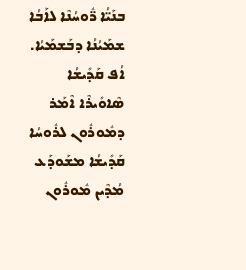ܒܢܰܝ̈ܳܐ ܪ̈ܽܘܚܳܢܶܐ ܠܐܰܒܳܐ ܫܡܰܝܳܢܳܐ ܕܒܰܫܡܰܝܳܐ. ܐܳܦ ܩܰܕܺܝܫܳܐ ܣܶܐܘܺܝܪܶܐ ܐܶܡܰܪ ܕܡܽܘܪܽܘܢ ܠܪܽܘܚܳܐ ܩܰܕܺܝܫܳܐ ܡܫܰܘܕܰܥ ܡܳܕܶܝܢ ܡܽܘܪܽܘܢ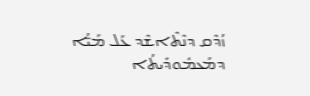ܙܳܕܶܩ ܕܢܶܬܶܐܫܶܕ ܥܰܠ ܡܰܝ̈ܳܐ ܕܡܰܥܡܽܘܕܺܝܬܳܐ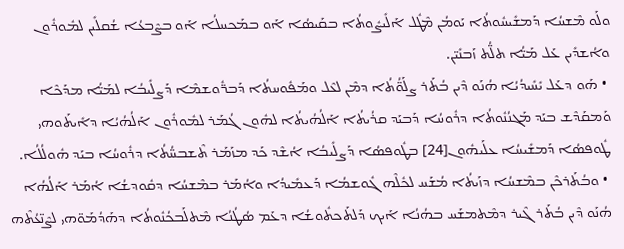ܘܠܰܘ ܡܶܫܚܳܐ ܕܰܡܫܺܝܚܽܘܬܳܐ ܝܰܘܡܳܢ ܡܶܛܽܠ ܐܰܠܺܝܨܽܘܬܳܐ ܒܩܰܝܣܳܐ ܐܰܘ ܒܡܰܟܚܠܳܐ ܐܰܘ ܒܨܶܒܥܳܐ ܫܳܩܠܺܝܢ ܠܡܽܘܪܽܘܢ ܘܐܳܫܕܺܝܢ ܥܰܠ ܡܰܝ̈ܳܐ ܬܠ̈ܳܬ ܙܰܒܢܺܝ̈ܢ.
 • ܗܰܘ ܕܥܰܠ ܝܺܚܺܝܕܳܝܳܐ ܗܳܢܰܘ ܕܶܝܢ ܒܳܬܰܪ ܨܠܰܘ̈ܳܬܳܐ ܕܡܶܢ ܠܥܶܠ ܘܡܰܦܽܘܚܬܳܐ ܕܰܒܪ̈ܽܘܫܡܶܐ ܕܰܨܠܺܝܒܳܐ ܠܡܰܝ̈ܳܐ ܡܕܰܟܶܐ ܘܰܡܩܰܕܶܫ ܒܝܰܕ ܡܰܓܢܳܢܽܘܬܳܐ ܕܪܽܘܚܳܐ ܕܰܒܝܰܕ ܩܪܳܝܬܳܐ ܐܰܠܳܗܳܝܬܳܐ ܠܗܽܘܢ ܓܳܡܰܪ ܠܡܽܘܪܽܘܢ ܐܰܠܳܗܳܝܳܐ ܕܐܺܝܬܰܘܗܝ ܛܽܘܦܣܳܐ ܕܰܡܫܺܝܚܳܐ ܥܠܰܝܗܽܘܢ[24] ܒܛܽܘܦܣܳܐ ܕܰܨܠܺܝܒܳܐ ܐܳܫܶܕ ܟܰܕ ܡܙܰܡܰܪ ܬܶܫܒܚ̈ܳܬܳܐ ܕܪܽܘܚܳܐ ܒܝܰܕ ܗܽܘܠܳܠܳܐ.
 • ܘܒܳܬܰܪܟܶܢ ܒܡܶܫܚܳܐ ܕܙܰܝܬܳܐ ܡܳܫܰܚ ܠܟܽܠܶܗ ܓܽܘܫܡܳܐ ܕܰܥܡܺܝܕܳܐ ܘܐܳܡܰܪ ܒܡܶܫܚܳܐ ܕܩܽܘܕܫܳܐ ܐܳܡܰܪ ܐܰܠܳܗܳܐ ܗܳܢܰܘ ܕܶܝܢ ܒܳܬܰܪ ܓܶܝܪ ܕܡܶܬܡܫܰܚ ܒܗܳܢܳܐ ܐܰܝܟ ܕܰܠܬܰܟܬܽܘܫܳܐ ܕܥܰܡ ܣܳܛܳܢܳܐ ܡܶܬܠܰܒܟܳܢܽܘܬܳܐ ܕܗܰܕܳܡܰܘ̈ܗܝ ܠܨܶܢ̈ܥܳܬܶܗ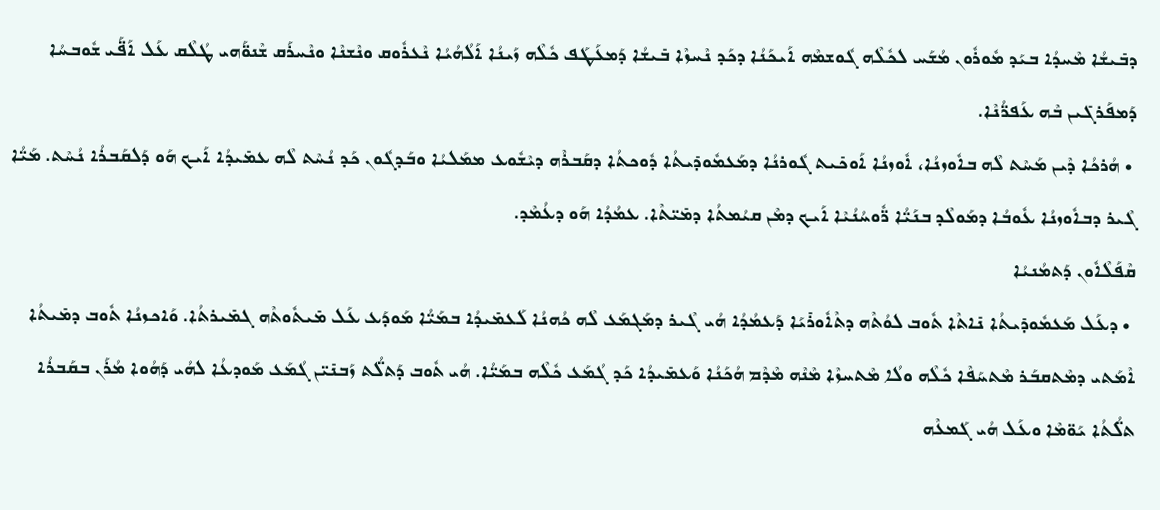ܕܒܺܝܫܳܐ ܡܶܚܕܳܐ ܒܝܰܕ ܡܽܘܪܽܘܢ ܡܳܫܰܚ ܠܟܽܠܶܗ ܓܽܘܫܡܶܗ ܐܰܝܟܰܢܳܐ ܕܟܰܕ ܢܶܚܙܶܐ ܒܺܝܫܳܐ ܕܰܡܥܰܛܰܦ ܟܽܠܶܗ ܙܰܝܢܳܐ ܐܰܠܳܗܳܝܳܐ ܢܶܥܪܽܘܩ ܘܢܶܫܢܶܐ ܘܢܶܚܪܰܩ ܫܶܢܘ̈ܰܗܝ ܛܳܠܶܩ ܥܰܠ ܐܰܦ̈ܰܝ ܫܽܘܒܚܳܐ ܕܰܡܦܰܪܓܺܝܢ ܒܶܗ ܥܰܦܪ̈ܳܢܶܐ.
 • ܗܳܪܟܳܐ ܕܶܝܢ ܡܰܚܶܬ ܠܶܗ ܒܐܽܘܙܢܳܐ، ܐܽܘܙܢܳܐ ܐܰܘܟܺܝܬ ܓܽܘܪܢܳܐ ܕܡܰܥܡܽܘܕܺܝܬܳܐ ܕܽܘܟܬܳܐ ܕܩܰܒܪܶܗ ܕܝܶܫܽܘܥ ܡܡܰܠܝܳܐ ܘܒܰܕܓܽܘܢ ܟܰܕ ܢܳܚܶܬ ܠܶܗ ܥܡܺܝܕܳܐ ܐܰܝܟ ܗܰܘ ܕܰܠܩܰܒܪܳܐ ܢܳܚܶܬ. ܡܰܝ̈ܳܐ ܓܶܝܪ ܕܒܐܽܘܙܢܳܐ ܥܽܘܒܳܐ ܕܡܰܘܠܶܕ ܒܢܰܝ̈ܳܐ ܪ̈ܽܘܚܳܢܳܝܶܐ ܐܰܝܟ ܕܡܶܢ ܩܝܳܡܬܳܐ ܕܡܺܝ̈ܬܶܐ. ܥܡܳܕܳܐ ܗܰܘ ܕܥܳܡܶܕ.
ܩܶܦܰܠܶܐܽܘܢ ܕܰܬܡܳܢܝܳܐ
 • ܕܥܰܠ ܡܰܥܡܽܘܕܺܝܬܳܐ ܢܺܐܬܶܐ ܬܽܘܒ ܠܘܳܬܶܗ ܕܬܶܐܽܘܪܺܝܰܐ ܕܰܥܡܳܕܳܐ ܗܳܝ ܓܶܝܪ ܕܡܰܓܡܰܥ ܠܶܗ ܟܳܗܢܳܐ ܠܰܥܡܺܝܕܳܐ ܒܡܰܝ̈ܳܐ ܡܰܘܕܰܥ ܥܰܠ ܡܺܝܬܽܘܬܶܗ ܓܡܺܝܪܬܳܐ. ܘܰܐܟܙܢܳܐ ܬܽܘܒ ܕܡܺܝܬܳܐ ܐܶܡܰܬܝ ܕܡܶܬܩܒܰܪ ܡܶܬܚܰܦܶܐ ܟܽܠܶܗ ܘܠܳܐ ܡܶܬܚܙܶܐ ܡܶܢܶܗ ܡܶܕܶܡ ܗܳܟܰܢܳܐ ܘܰܥܡܺܝܕܳܐ ܟܰܕ ܓܳܡܰܥ ܟܽܠܶܗ ܒܡܰܝ̈ܳܐ. ܗܳܝ ܬܽܘܒ ܕܰܬܠ̈ܳܬ ܙܰܒܢܺܝ̈ܢ ܓܳܡܰܥ ܡܰܘܕܥܳܐ ܠܗܳܝ ܕܰܗܳܘܐ ܡܳܪܰܢ ܒܩܰܒܪܳܐ ܬܠ̈ܳܬܳܐ ܝܰܘ̈ܡܶܐ ܘܥܰܠ ܗܳܝ ܓܰܡܥܶܗ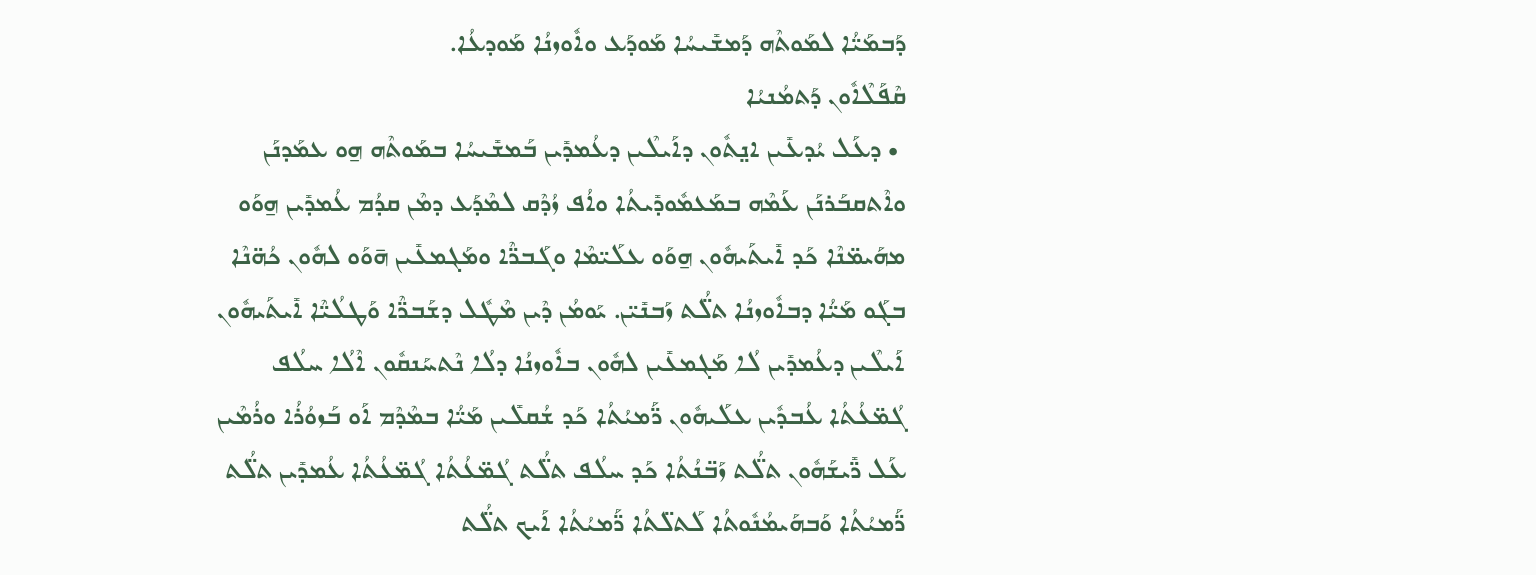ܕܰܒܡܰܝ̈ܳܐ ܠܡܰܘܬܶܗ ܕܰܡܫܺܝܚܳܐ ܡܰܘܕܰܥ ܘܐܽܘܙܢܳܐ ܡܰܘܕܥܳܐ.
ܩܶܦܰܠܶܐܽܘܢ ܕܰܬܡܳܢܝܳܐ
 • ܕܥܰܠ ܝܳܕܥܺܝܢ ܐܢ̤ܬܽܘܢ ܕܐܰܝܠܶܝܢ ܕܥܳܡܕܺܝܢ ܒܰܡܫܺܝܚܳܐ ܒܡܰܘܬܶܗ ܗ̱ܘ ܥܡܰܕܢܰܢ ܘܐܶܬܩܒܰܪܢܰܢ ܥܰܡܶܗ ܒܡܰܥܡܽܘܕܺܝܬܳܐ ܘܐܳܦ ܙܳܕܶܩ ܠܡܶܕܰܥ ܕܡܶܢ ܩܕܳܡ ܥܳܡܕܺܝܢ ܗ̱ܘܰܘ ܡܗܰܝܡ̈ܢܶܐ ܟܰܕ ܐܺܝܬܰܝܗܽܘܢ ܗ̱ܘܰܘ ܥܠܰܝ̈ܡܶܐ ܘܓܰܒܪ̈ܶܐ ܘܡܰܓܡܥܺܝܢ ܗ̄ܘܰܘ ܠܗܽܘܢ ܟܳܗ̈ܢܶܐ ܒܓܰܘ ܡܰܝ̈ܳܐ ܕܒܐܽܘܙܢܳܐ ܬܠ̈ܳܬ ܙܰܒܢܺܝ̈ܢ. ܝܰܘܡܳܢ ܕܶܝܢ ܡܶܛܽܠ ܕܫܰܒܪ̈ܶܐ ܘܰܛܠܳܝ̈ܶܐ ܐܺܝܬܰܝܗܽܘܢ ܐܰܝܠܶܝܢ ܕܥܳܡܕܺܝܢ ܠܳܐ ܡܰܓܡܥܺܝܢ ܠܗܽܘܢ ܒܐܽܘܙܢܳܐ ܕܠܳܐ ܢܶܬܚܰܢܩܽܘܢ ܐܶܠܳܐ ܚܠܳܦ ܓܳܡ̈ܥܳܬܳܐ ܥܳܒܕܽܝܢ ܥܠܰܝܗܽܘܢ ܪ̈ܰܡܝܳܬܳܐ ܟܰܕ ܫܳܩܠܺܝܢ ܡܰܝ̈ܳܐ ܒܡܶܕܶܡ ܐܰܘ ܒܰܙܘܳܪܳܐ ܘܪܳܡܶܝܢ ܥܰܠ ܪ̈ܺܝܫܰܗܽܘܢ ܬܠ̈ܳܬ ܙܰܒ̈ܢܳܬܳܐ ܟܰܕ ܚܠܳܦ ܬܠ̈ܳܬ ܓܳܡ̈ܥܳܬܳܐ ܓܳܡ̈ܥܳܬܳܐ ܥܳܡܕܺܝܢ ܬܠ̈ܳܬ ܪ̈ܰܡܝܳܬܳܐ ܘܰܒܗܰܝܡܳܢܽܘܬܳܐ ܠܰܬܠ̈ܬܳܐ ܪ̈ܰܡܝܳܬܳܐ ܐܰܝܟ ܬܠ̈ܳܬ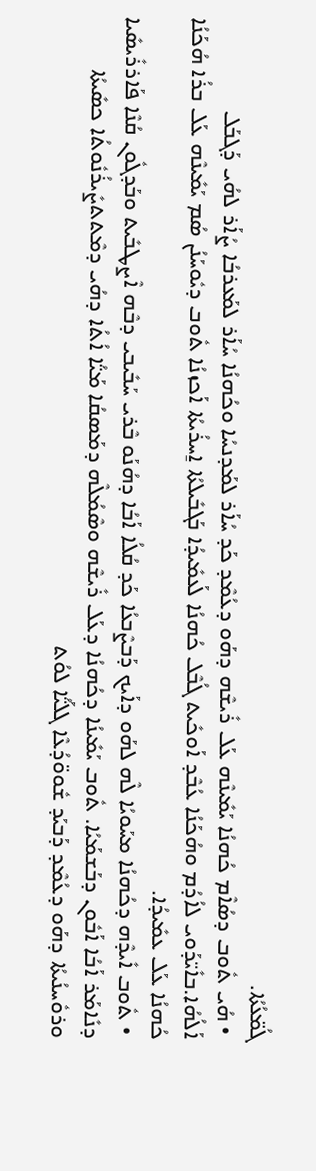ܓܳܡ̈ܥܳܬܳܐ.
 • ܗܳܝ ܬܽܘܒ ܕܣܳܐܶܡ ܟܳܗܢܳܐ ܝܰܡܺܝܢܶܗ ܥܰܠ ܪܺܝܫܶܗ ܕܗܰܘ ܕܥܳܡܶܕ ܟܰܕ ܚܳܐܰܪ ܠܡܰܕܢܚܳܐ ܘܟܳܗܢܳܐ ܚܳܐܰܪ ܠܡܰܥܪܒܳܐ ܨܳܐܰܪ ܠܗܳܝ ܕܰܓܒܰܠ ܐܰܠܳܗܳܐ.ܒܐܺܝ̈ܕܰܘܝ ܠܐܳܕܳܡ ܘܗܳܟܰܢܳܐ ܥܳܒܶܕ ܐܰܘܟܺܝܬ ܓܳܒܶܠ ܟܳܗܢܳܐ ܠܰܥܡܺܝܕܳܐ ܒܰܓܒܺܝܠܬܳܐ ܐ̱ܚܪܳܝܬܳܐ ܐܰܟܙܢܳܐ ܬܽܘܒ ܕܝܽܘܚܰܢܳܢ ܣܳܡ ܝܰܡܺܝܢܶܗ ܥܰܠ ܒܪܳܐ ܗܳܟܰܢܳܐ ܟܳܗܢܳܐ ܥܰܠ ܥܡܺܝܕܳܐ.
 • ܬܽܘܒ ܐܺܝܕܶܗ ܕܟܳܗܢܳܐ ܡܚܰܘܝܳܐ ܠܶܗ ܠܗܰܘ ܕܐܰܝܟ ܕܰܒܨܶܒܥܳܐ ܟܰܕ ܩܳܠܳܐ ܐܰܒܳܐ ܕܗܳܢܰܘ ܒܶܪܝ ܚܰܒܺܝܒܝ ܕܒܶܗ ܐܶܨܛܒܺܝܬ ܘܒܰܕܓܽܘܢ ܩܳܢܶܐ ܦܰܐܪܪܺܝܣܺܝܐ ܕܢܺܐܡܰܪ ܐܰܒܳܐ ܐܰܒܽܘܢ ܕܒܰܫܡܰܝܳܐ. ܬܽܘܒ ܝܰܡܺܝܢܳܐ ܕܟܳܗܢܳܐ ܕܥܰܠ ܪܺܝܫܶܗ ܘܣܶܡܳܠܶܗ ܕܡܰܣܩܳܐ ܡܰܝ̈ܳܐ ܐܳܬܳܐ ܕܗܳܝ ܕܡܶܬܬܨܺܝܪܳܢܽܘܬܳܐ ܟܣܺܝܬܳܐ ܘܪܘܽܚܢܳܝܬܳܐ ܕܗܰܘ ܕܥܳܡܶܕ ܕܰܒܝܰܕ ܫܽܘܘ̈ܕܳܥܶܐ ܓܠܰܝ̈ܳܐ ܠܘܳܬ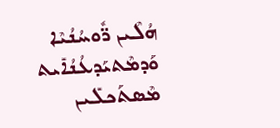ܗܳܠܶܝܢ ܪ̈ܽܘܚܳܢܳܝܶܐ ܘܰܕܡܶܬܝܰܕܥܳܢܳܐܺܝܬ ܡܶܣܬܰܟܠܺܝܢ